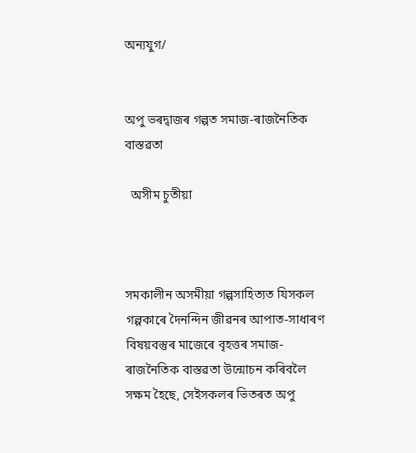অন্যযুগ/


অপু ভৰদ্বাজৰ গল্পত সমাজ-ৰাজনৈতিক বাস্তৱতা

  অসীম চুতীয়া



সমকালীন অসমীয়া গল্পসাহিত্যত যিসকল গল্পকাৰে দৈনন্দিন জীৱনৰ আপাত-সাধাৰণ বিষয়বস্তুৰ মাজেৰে বৃহত্তৰ সমাজ-ৰাজনৈতিক বাস্তৱতা উন্মোচন কৰিবলৈ সক্ষম হৈছে, সেইসকলৰ ভিতৰত অপু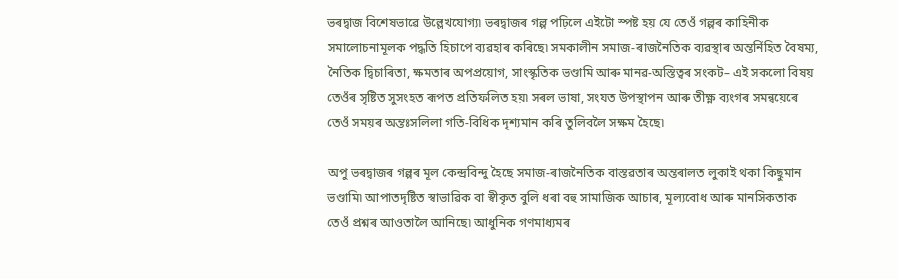ভৰদ্বাজ বিশেষভাৱে উল্লেখযোগ্য৷ ভৰদ্বাজৰ গল্প পঢ়িলে এইটো স্পষ্ট হয় যে তেওঁ গল্পৰ কাহিনীক সমালোচনামূলক পদ্ধতি হিচাপে ব্যৱহাৰ কৰিছে৷ সমকালীন সমাজ-ৰাজনৈতিক ব্যৱস্থাৰ অন্তৰ্নিহিত বৈষম্য, নৈতিক দ্বিচাৰিতা, ক্ষমতাৰ অপপ্ৰয়োগ, সাংস্কৃতিক ভণ্ডামি আৰু মানৱ-অস্তিত্বৰ সংকট– এই সকলো বিষয় তেওঁৰ সৃষ্টিত সুসংহত ৰূপত প্ৰতিফলিত হয়৷ সৰল ভাষা, সংযত উপস্থাপন আৰু তীক্ষ্ণ ব্যংগৰ সমন্বয়েৰে তেওঁ সময়ৰ অন্তঃসলিলা গতি-বিধিক দৃশ্যমান কৰি তুলিবলৈ সক্ষম হৈছে৷

অপু ভৰদ্বাজৰ গল্পৰ মূল কেন্দ্ৰবিন্দু হৈছে সমাজ-ৰাজনৈতিক বাস্তৱতাৰ অন্তৰালত লুকাই থকা কিছুমান ভণ্ডামি৷ আপাতদৃষ্টিত স্বাভাৱিক বা স্বীকৃত বুলি ধৰা বহু সামাজিক আচাৰ, মূল্যবোধ আৰু মানসিকতাক তেওঁ প্ৰশ্নৰ আওতালৈ আনিছে৷ আধুনিক গণমাধ্যমৰ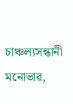চাঞ্চল্যসন্ধানী মনোভাৱ,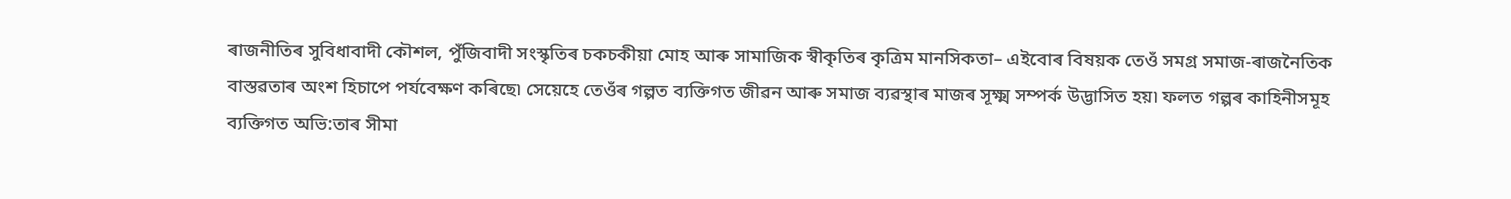ৰাজনীতিৰ সুবিধাবাদী কৌশল, পুঁজিবাদী সংস্কৃতিৰ চকচকীয়া মোহ আৰু সামাজিক স্বীকৃতিৰ কৃত্ৰিম মানসিকতা– এইবোৰ বিষয়ক তেওঁ সমগ্ৰ সমাজ-ৰাজনৈতিক বাস্তৱতাৰ অংশ হিচাপে পৰ্যবেক্ষণ কৰিছে৷ সেয়েহে তেওঁৰ গল্পত ব্যক্তিগত জীৱন আৰু সমাজ ব্যৱস্থাৰ মাজৰ সূক্ষ্ম সম্পৰ্ক উদ্ভাসিত হয়৷ ফলত গল্পৰ কাহিনীসমূহ ব্যক্তিগত অভি:তাৰ সীমা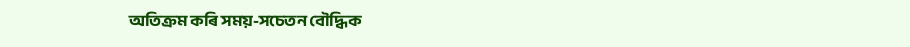অতিক্ৰম কৰি সময়-সচেতন বৌদ্ধিক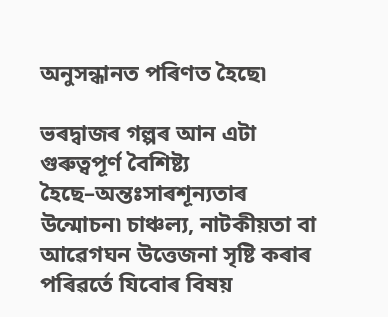অনুসন্ধানত পৰিণত হৈছে৷

ভৰদ্বাজৰ গল্পৰ আন এটা গুৰুত্বপূৰ্ণ বৈশিষ্ট্য হৈছে–অন্তঃসাৰশূন্যতাৰ উন্মোচন৷ চাঞ্চল্য, নাটকীয়তা বা আৱেগঘন উত্তেজনা সৃষ্টি কৰাৰ পৰিৱৰ্তে যিবোৰ বিষয়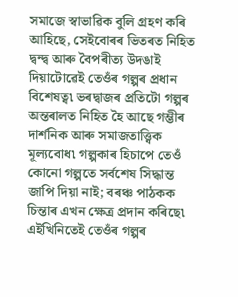সমাজে স্বাভাৱিক বুলি গ্ৰহণ কৰি আহিছে, সেইবোৰৰ ভিতৰত নিহিত দ্বন্দ্ব আৰু বৈপৰীত্য উদঙাই দিয়াটোৱেই তেওঁৰ গল্পৰ প্ৰধান বিশেষত্ব৷ ভৰদ্বাজৰ প্ৰতিটো গল্পৰ অন্তৰালত নিহিত হৈ আছে গম্ভীৰ দাৰ্শনিক আৰু সমাজতাত্ত্বিক মূল্যবোধ৷ গল্পকাৰ হিচাপে তেওঁ কোনো গল্পতে সৰ্বশেষ সিদ্ধান্ত জাপি দিয়া নাই; বৰঞ্চ পাঠকক চিন্তাৰ এখন ক্ষেত্ৰ প্ৰদান কৰিছে৷ এইখিনিতেই তেওঁৰ গল্পৰ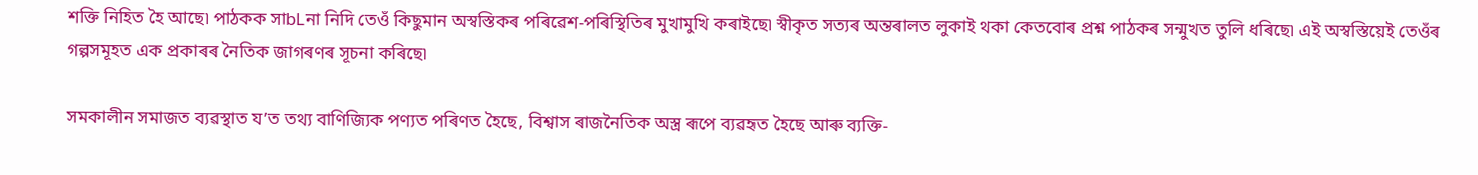শক্তি নিহিত হৈ আছে৷ পাঠকক সাbLনা নিদি তেওঁ কিছুমান অস্বস্তিকৰ পৰিৱেশ-পৰিস্থিতিৰ মুখামুখি কৰাইছে৷ স্বীকৃত সত্যৰ অন্তৰালত লুকাই থকা কেতবোৰ প্ৰশ্ন পাঠকৰ সন্মুখত তুলি ধৰিছে৷ এই অস্বস্তিয়েই তেওঁৰ গল্পসমূহত এক প্ৰকাৰৰ নৈতিক জাগৰণৰ সূচনা কৰিছে৷

সমকালীন সমাজত ব্যৱস্থাত য’ত তথ্য বাণিজ্যিক পণ্যত পৰিণত হৈছে, বিশ্বাস ৰাজনৈতিক অস্ত্ৰ ৰূপে ব্যৱহৃত হৈছে আৰু ব্যক্তি-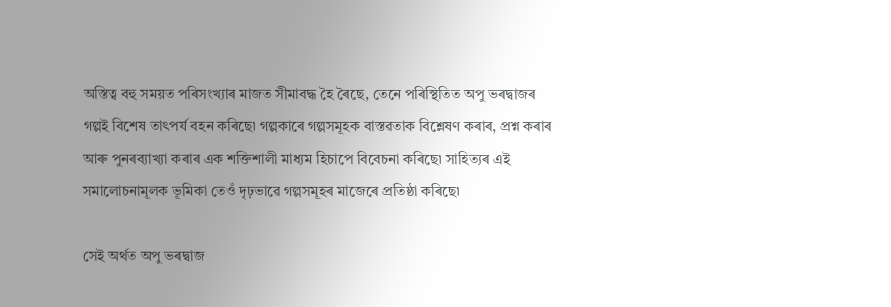অস্তিত্ব বহু সময়ত পৰিসংখ্যাৰ মাজত সীমাবদ্ধ হৈ ৰৈছে, তেনে পৰিস্থিতিত অপু ভৰদ্বাজৰ গল্পই বিশেষ তাৎপৰ্য বহন কৰিছে৷ গল্পকাৰে গল্পসমূহক বাস্তৱতাক বিশ্লেষণ কৰাৰ, প্ৰশ্ন কৰাৰ আৰু পুনৰব্যাখ্যা কৰাৰ এক শক্তিশালী মাধ্যম হিচাপে বিবেচনা কৰিছে৷ সাহিত্যৰ এই সমালোচনামূলক ভূমিকা তেওঁ দৃঢ়ভাৱে গল্পসমূহৰ মাজেৰে প্ৰতিষ্ঠা কৰিছে৷

সেই অৰ্থত অপু ভৰদ্বাজ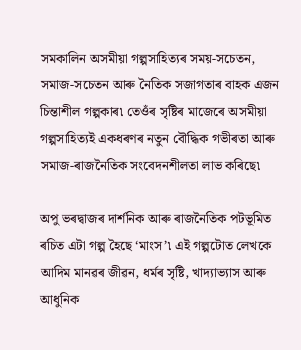সমকালিন অসমীয়া গল্পসাহিত্যৰ সময়-সচেতন, সমাজ-সচেতন আৰু নৈতিক সজাগতাৰ বাহক এজন চিন্তাশীল গল্পকাৰ৷ তেওঁৰ সৃষ্টিৰ মাজেৰে অসমীয়া গল্পসাহিত্যই একধৰণৰ নতুন বৌদ্ধিক গভীৰতা আৰু সমাজ-ৰাজনৈতিক সংবেদনশীলতা লাভ কৰিছে৷

অপু ভৰদ্বাজৰ দাৰ্শনিক আৰু ৰাজনৈতিক পটভূমিত ৰচিত এটা গল্প হৈছে ‘মাংস’৷ এই গল্পটোত লেখকে আদিম মানৱৰ জীৱন, ধৰ্মৰ সৃষ্টি, খাদ্যাভ্যাস আৰু আধুনিক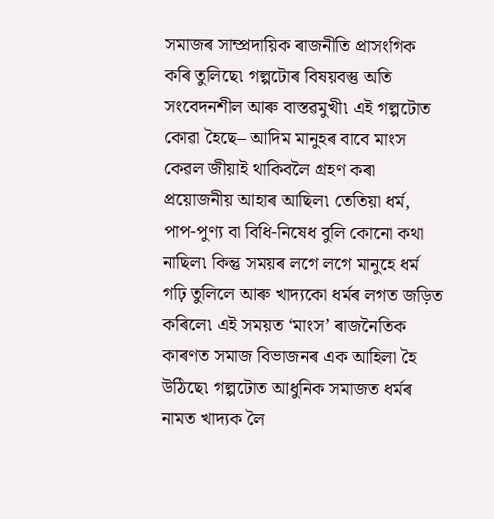সমাজৰ সাম্প্ৰদায়িক ৰাজনীতি প্ৰাসংগিক কৰি তুলিছে৷ গল্পটোৰ বিষয়বস্তু অতি সংবেদনশীল আৰু বাস্তৱমুখী৷ এই গল্পটোত কোৱা হৈছে– আদিম মানুহৰ বাবে মাংস কেৱল জীয়াই থাকিবলৈ গ্ৰহণ কৰা প্ৰয়োজনীয় আহাৰ আছিল৷ তেতিয়া ধৰ্ম, পাপ-পুণ্য বা বিধি-নিষেধ বুলি কোনো কথা নাছিল৷ কিন্তু সময়ৰ লগে লগে মানুহে ধৰ্ম গঢ়ি তুলিলে আৰু খাদ্যকো ধৰ্মৰ লগত জড়িত কৰিলে৷ এই সময়ত ‘মাংস’ ৰাজনৈতিক কাৰণত সমাজ বিভাজনৰ এক আহিলা হৈ উঠিছে৷ গল্পটোত আধুনিক সমাজত ধৰ্মৰ নামত খাদ্যক লৈ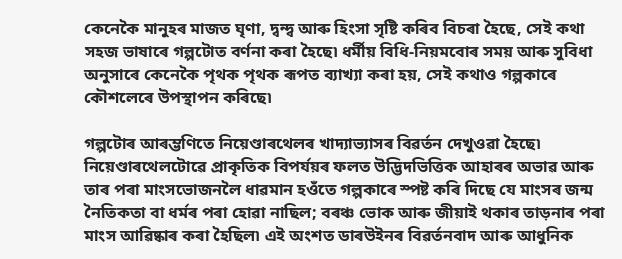কেনেকৈ মানুহৰ মাজত ঘৃণা, দ্বন্দ্ব আৰু হিংসা সৃষ্টি কৰিব বিচৰা হৈছে, সেই কথা সহজ ভাষাৰে গল্পটোত বৰ্ণনা কৰা হৈছে৷ ধৰ্মীয় বিধি-নিয়মবোৰ সময় আৰু সুবিধা অনুসাৰে কেনেকৈ পৃথক পৃথক ৰূপত ব্যাখ্যা কৰা হয়, সেই কথাও গল্পকাৰে কৌশলেৰে উপস্থাপন কৰিছে৷

গল্পটোৰ আৰম্ভণিতে নিয়েণ্ডাৰথেলৰ খাদ্যাভ্যাসৰ বিৱৰ্তন দেখুওৱা হৈছে৷ নিয়েণ্ডাৰথেলটোৱে প্ৰাকৃতিক বিপৰ্যয়ৰ ফলত উদ্ভিদভিত্তিক আহাৰৰ অভাৱ আৰু তাৰ পৰা মাংসভোজনলৈ ধাৱমান হওঁতে গল্পকাৰে স্পষ্ট কৰি দিছে যে মাংসৰ জন্ম নৈতিকতা বা ধৰ্মৰ পৰা হোৱা নাছিল; বৰঞ্চ ভোক আৰু জীয়াই থকাৰ তাড়নাৰ পৰা মাংস আৱিষ্কাৰ কৰা হৈছিল৷ এই অংশত ডাৰউইনৰ বিৱৰ্তনবাদ আৰু আধুনিক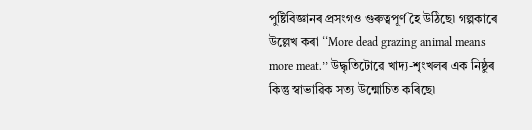পুষ্টিবিজ্ঞানৰ প্ৰসংগও গুৰুত্বপূৰ্ণ হৈ উঠিছে৷ গল্পকাৰে উল্লেখ কৰা ‘‘More dead grazing animal means more meat.’’ উদ্ধৃতিটোৱে খাদ্য-শৃংখলৰ এক নিষ্ঠুৰ কিন্তু স্বাভাৱিক সত্য উন্মোচিত কৰিছে৷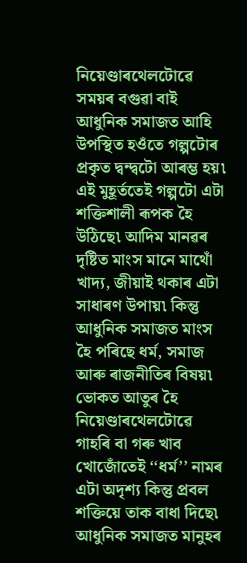নিয়েণ্ডাৰথেলটোৱে সময়ৰ বগুৱা বাই আধুনিক সমাজত আহি উপস্থিত হওঁতে গল্পটোৰ প্ৰকৃত দ্বন্দ্বটো আৰম্ভ হয়৷ এই মুহূৰ্ততেই গল্পটো এটা শক্তিশালী ৰূপক হৈ উঠিছে৷ আদিম মানৱৰ দৃষ্টিত মাংস মানে মাথোঁ খাদ্য, জীয়াই থকাৰ এটা সাধাৰণ উপায়৷ কিন্তু আধুনিক সমাজত মাংস হৈ পৰিছে ধৰ্ম, সমাজ আৰু ৰাজনীতিৰ বিষয়৷ ভোকত আতুৰ হৈ নিয়েণ্ডাৰথেলটোৱে গাহৰি বা গৰু খাব খোজোঁতেই ‘‘ধৰ্ম’’ নামৰ এটা অদৃশ্য কিন্তু প্ৰবল শক্তিয়ে তাক বাধা দিছে৷ আধুনিক সমাজত মানুহৰ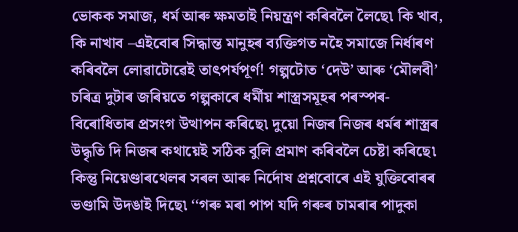ভোকক সমাজ, ধৰ্ম আৰু ক্ষমতাই নিয়ন্ত্ৰণ কৰিবলৈ লৈছে৷ কি খাব, কি নাখাব –এইবোৰ সিদ্ধান্ত মানুহৰ ব্যক্তিগত নহৈ সমাজে নিৰ্ধাৰণ কৰিবলৈ লোৱাটোৱেই তাৎপৰ্যপূৰ্ণ! গল্পটোত ‘দেউ’ আৰু ‘মৌলবী’ চৰিত্ৰ দুটাৰ জৰিয়তে গল্পকাৰে ধৰ্মীয় শাস্ত্ৰসমূহৰ পৰস্পৰ-বিৰোধিতাৰ প্ৰসংগ উত্থাপন কৰিছে৷ দুয়ো নিজৰ নিজৰ ধৰ্মৰ শাস্ত্ৰৰ উদ্ধৃতি দি নিজৰ কথায়েই সঠিক বুলি প্ৰমাণ কৰিবলৈ চেষ্টা কৰিছে৷ কিন্তু নিয়েণ্ডাৰথেলৰ সৰল আৰু নিৰ্দোষ প্ৰশ্নবোৰে এই যুক্তিবোৰৰ ভণ্ডামি উদঙাই দিছে৷ ‘‘গৰু মৰা পাপ যদি গৰুৰ চামৰাৰ পাদুকা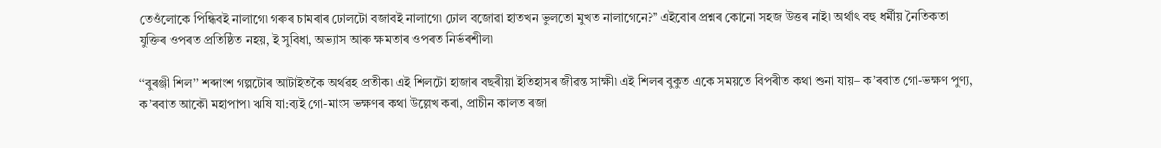তেওঁলোকে পিন্ধিবই নালাগে৷ গৰুৰ চামৰাৰ ঢোলটো বজাবই নালাগে৷ ঢোল বজোৱা হাতখন ভুলতো মুখত নালাগেনে?’’ এইবোৰ প্ৰশ্নৰ কোনো সহজ উত্তৰ নাই৷ অৰ্থাৎ বহু ধৰ্মীয় নৈতিকতা যুক্তিৰ ওপৰত প্ৰতিষ্ঠিত নহয়, ই সুবিধা, অভ্যাস আৰু ক্ষমতাৰ ওপৰত নিৰ্ভৰশীল৷

‘‘বুৰঞ্জী শিল’’ শব্দাংশ গল্পটোৰ আটাইতকৈ অৰ্থৱহ প্ৰতীক৷ এই শিলটো হাজাৰ বছৰীয়া ইতিহাসৰ জীৱন্ত সাক্ষী৷ এই শিলৰ বুকুত একে সময়তে বিপৰীত কথা শুনা যায়– ক’ৰবাত গো-ভক্ষণ পুণ্য, ক’ৰবাত আকৌ মহাপাপ৷ ঋষি যা:ব্যই গো-মাংস ভক্ষণৰ কথা উল্লেখ কৰা, প্ৰাচীন কালত ৰজা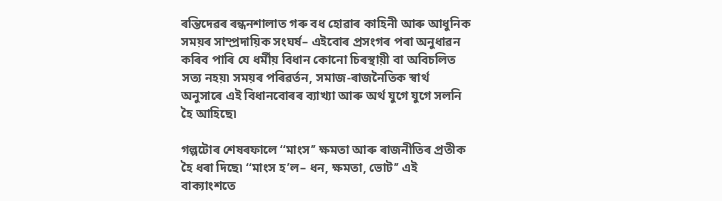ৰন্তিদেৱৰ ৰন্ধনশালাত গৰু বধ হোৱাৰ কাহিনী আৰু আধুনিক সময়ৰ সাম্প্ৰদায়িক সংঘৰ্ষ– এইবোৰ প্ৰসংগৰ পৰা অনুধাৱন কৰিব পাৰি যে ধৰ্মীয় বিধান কোনো চিৰস্থায়ী বা অবিচলিত সত্য নহয়৷ সময়ৰ পৰিৱৰ্তন, সমাজ-ৰাজনৈতিক স্বাৰ্থ অনুসাৰে এই বিধানবোৰৰ ব্যাখ্যা আৰু অৰ্থ যুগে যুগে সলনি হৈ আহিছে৷

গল্পটোৰ শেষৰফালে ‘‘মাংস’’ ক্ষমতা আৰু ৰাজনীতিৰ প্ৰতীক হৈ ধৰা দিছে৷ ‘‘মাংস হ’ল– ধন, ক্ষমতা, ভোট’’ এই বাক্যাংশতে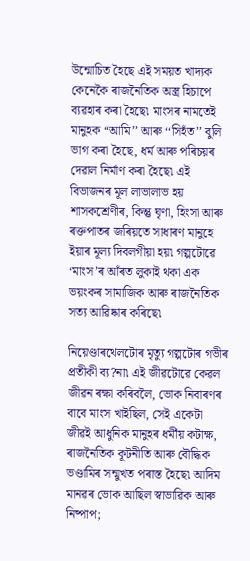উন্মোচিত হৈছে এই সময়ত খাদ্যক কেনেকৈ ৰাজনৈতিক অস্ত্ৰ হিচাপে ব্যৱহাৰ কৰা হৈছে৷ মাংসৰ নামতেই মানুহক ‘‘আমি’’ আৰু ‘‘সিহঁত’’ বুলি ভাগ কৰা হৈছে, ধৰ্ম আৰু পৰিচয়ৰ দেৱাল নিৰ্মাণ কৰা হৈছে৷ এই বিভাজনৰ মূল লাভালাভ হয় শাসকশ্ৰেণীৰ, কিন্তু ঘৃণা, হিংসা আৰু ৰক্তপাতৰ জৰিয়তে সাধাৰণ মানুহে ইয়াৰ মূল্য দিবলগীয়া হয়৷ গল্পটোৱে ‘মাংস’ৰ আঁৰত লুকাই থকা এক ভয়ংকৰ সামাজিক আৰু ৰাজনৈতিক সত্য আৱিষ্কাৰ কৰিছে৷

নিয়েণ্ডাৰথেলটোৰ মৃত্যু গল্পটোৰ গভীৰ প্ৰতীকী ব্য?না৷ এই জীৱটোৱে কেৱল জীৱন ৰক্ষা কৰিবলৈ, ভোক নিবাৰণৰ বাবে মাংস খাইছিল, সেই একেটা জীৱই আধুনিক মানুহৰ ধৰ্মীয় কটাক্ষ, ৰাজনৈতিক কূটনীতি আৰু বৌদ্ধিক ভণ্ডামিৰ সন্মুখত পৰাস্ত হৈছে৷ আদিম মানৱৰ ভোক আছিল স্বাভাৱিক আৰু নিষ্পাপ;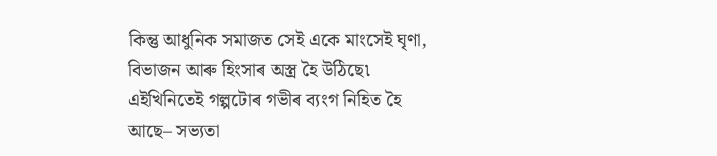কিন্তু আধুনিক সমাজত সেই একে মাংসেই ঘৃণা, বিভাজন আৰু হিংসাৰ অস্ত্ৰ হৈ উঠিছে৷ এইখিনিতেই গল্পটোৰ গভীৰ ব্যংগ নিহিত হৈ আছে– সভ্যতা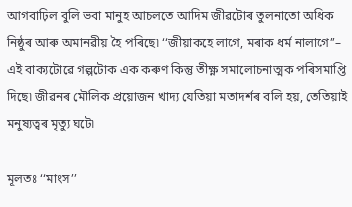আগবাঢ়িল বুলি ভবা মানুহ আচলতে আদিম জীৱটোৰ তুলনাতো অধিক নিষ্ঠুৰ আৰু অমানৱীয় হৈ পৰিছে৷ ‘‘জীয়াকহে লাগে, মৰাক ধৰ্ম নালাগে’’– এই বাক্যটোৱে গল্পটোক এক কৰুণ কিন্তু তীক্ষ্ণ সমালোচনাত্মক পৰিসমাপ্তি দিছে৷ জীৱনৰ মৌলিক প্ৰয়োজন খাদ্য যেতিয়া মতাদৰ্শৰ বলি হয়, তেতিয়াই মনুষ্যত্বৰ মৃত্যু ঘটে৷

মূলতঃ ‘‘মাংস’’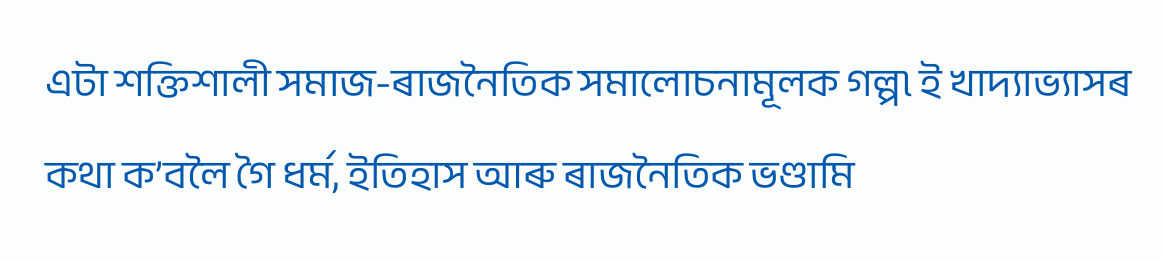এটা শক্তিশালী সমাজ-ৰাজনৈতিক সমালোচনামূলক গল্প৷ ই খাদ্যাভ্যাসৰ কথা ক’বলৈ গৈ ধৰ্ম, ইতিহাস আৰু ৰাজনৈতিক ভণ্ডামি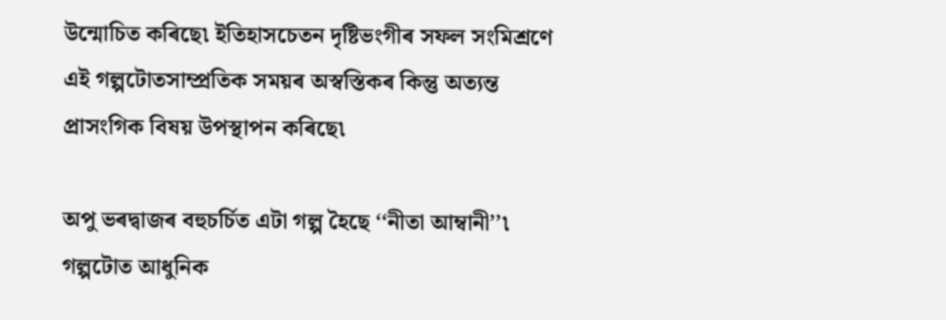উন্মোচিত কৰিছে৷ ইতিহাসচেতন দৃষ্টিভংগীৰ সফল সংমিশ্ৰণে এই গল্পটোতসাম্প্ৰতিক সময়ৰ অস্বস্তিকৰ কিন্তু অত্যন্ত প্ৰাসংগিক বিষয় উপস্থাপন কৰিছে৷

অপু ভৰদ্বাজৰ বহুচৰ্চিত এটা গল্প হৈছে ‘‘নীতা আম্বানী’’৷ গল্পটোত আধুনিক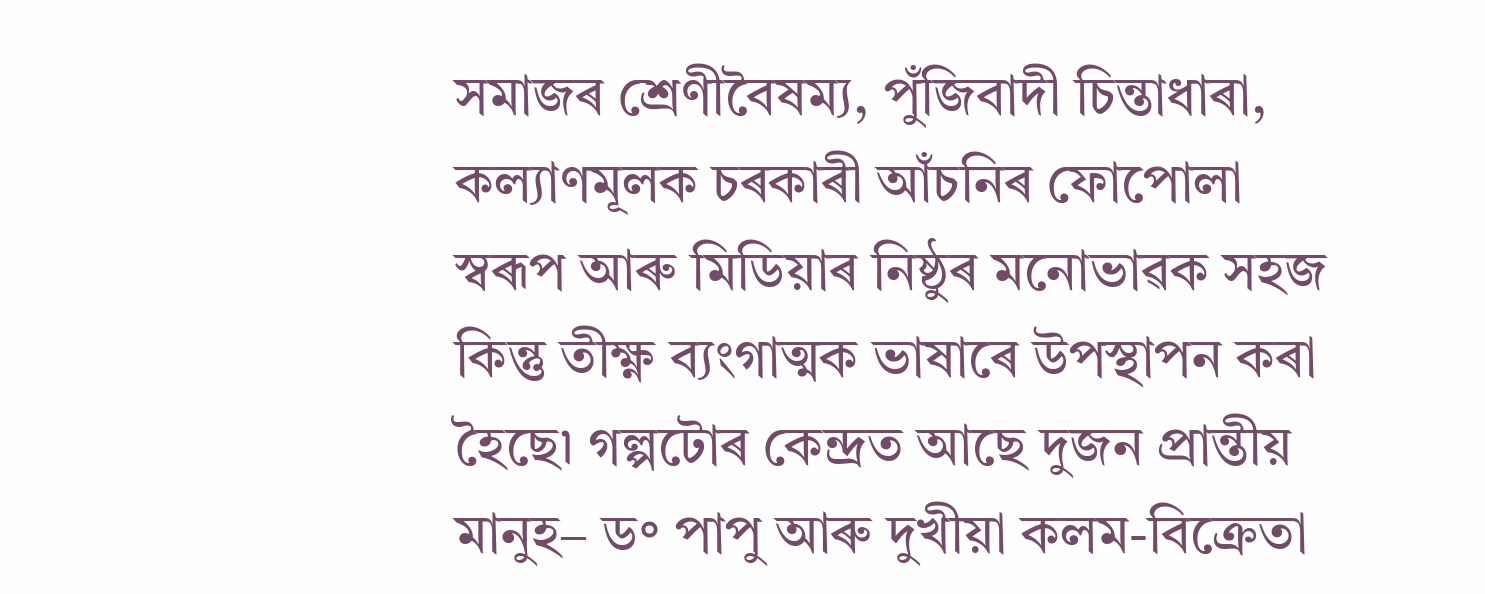সমাজৰ শ্ৰেণীবৈষম্য, পুঁজিবাদী চিন্তাধাৰা, কল্যাণমূলক চৰকাৰী আঁচনিৰ ফোপোলা স্বৰূপ আৰু মিডিয়াৰ নিষ্ঠুৰ মনোভাৱক সহজ কিন্তু তীক্ষ্ণ ব্যংগাত্মক ভাষাৰে উপস্থাপন কৰা হৈছে৷ গল্পটোৰ কেন্দ্ৰত আছে দুজন প্ৰান্তীয় মানুহ– ড॰ পাপু আৰু দুখীয়া কলম-বিক্ৰেতা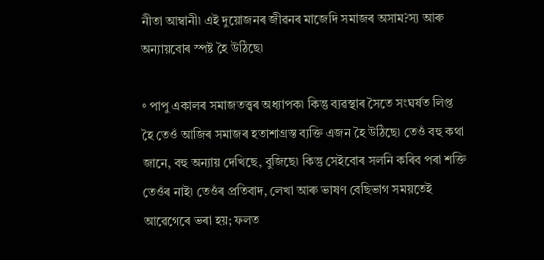নীতা আম্বানী৷ এই দুয়োজনৰ জীৱনৰ মাজেদি সমাজৰ অসাম?স্য আৰু অন্যায়বোৰ স্পষ্ট হৈ উঠিছে৷

॰ পাপু একালৰ সমাজতত্ত্বৰ অধ্যাপক৷ কিন্তু ব্যৱস্থাৰ সৈতে সংঘৰ্ষত লিপ্ত হৈ তেওঁ আজিৰ সমাজৰ হতাশাগ্ৰস্ত ব্যক্তি এজন হৈ উঠিছে৷ তেওঁ বহু কথা জানে, বহু অন্যায় দেখিছে, বুজিছে৷ কিন্তু সেইবোৰ সলনি কৰিব পৰা শক্তি তেওঁৰ নাই৷ তেওঁৰ প্ৰতিবাদ, লেখা আৰু ভাষণ বেছিভাগ সময়তেই আৱেগেৰে ভৰা হয়; ফলত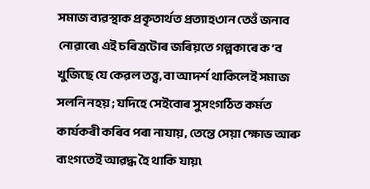সমাজ ব্যৱস্থাক প্ৰকৃতাৰ্থত প্ৰত্যাহ৩ান তেওঁ জনাব নোৱাৰে৷ এই চৰিত্ৰটোৰ জৰিয়তে গল্পকাৰে ক’ব খুজিছে যে কেৱল তত্ত্ব, বা আদৰ্শ থাকিলেই সমাজ সলনি নহয়; যদিহে সেইবোৰ সুসংগঠিত কৰ্মত কাৰ্যকৰী কৰিব পৰা নাযায়, তেন্তে সেয়া ক্ষোভ আৰু ব্যংগতেই আৱদ্ধ হৈ থাকি যায়৷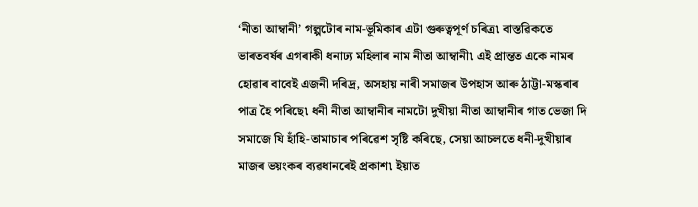‘নীতা আম্বানী’ গল্পটোৰ নাম-ভূমিকাৰ এটা গুৰুত্বপূৰ্ণ চৰিত্ৰ৷ বাস্তৱিকতে ভাৰতবৰ্ষৰ এগৰাকী ধনাঢ্য মহিলাৰ নাম নীতা আম্বানী৷ এই প্ৰান্তত একে নামৰ হোৱাৰ বাবেই এজনী দৰিদ্ৰ, অসহায় নাৰী সমাজৰ উপহাস আৰু ঠাট্টা-মস্কৰাৰ পাত্ৰ হৈ পৰিছে৷ ধনী নীতা আম্বানীৰ নামটো দুখীয়া নীতা আম্বানীৰ গাত ভেজা দি সমাজে যি হাঁহি-তামাচাৰ পৰিৱেশ সৃষ্টি কৰিছে, সেয়া আচলতে ধনী-দুখীয়াৰ মাজৰ ভয়ংকৰ ব্যৱধানৰেই প্ৰকাশ৷ ইয়াত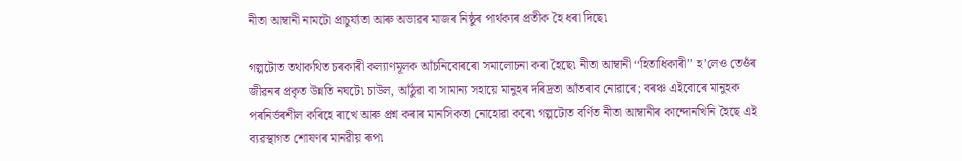নীতা আম্বানী নামটো প্ৰাচুৰ্য্যতা আৰু অভাৱৰ মাজৰ নিষ্ঠুৰ পাৰ্থক্যৰ প্ৰতীক হৈ ধৰা দিছে৷

গল্পটোত তথাকথিত চৰকাৰী কল্যাণমূলক আঁচনিবোৰৰো সমালোচনা কৰা হৈছে৷ নীতা আম্বানী ‘‘হিতাধিকাৰী’’ হ’লেও তেওঁৰ জীৱনৰ প্ৰকৃত উন্নতি নঘটে৷ চাউল, আঁঠুৱা বা সামান্য সহায়ে মানুহৰ দৰিদ্ৰতা আঁতৰাব নোৱাৰে; বৰঞ্চ এইবোৰে মানুহক পৰনিৰ্ভৰশীল কৰিহে ৰাখে আৰু প্ৰশ্ন কৰাৰ মানসিকতা নোহোৱা কৰে৷ গল্পটোত বৰ্ণিত নীতা আম্বানীৰ কান্দোনখিনি হৈছে এই ব্যৱস্থাগত শোষণৰ মানৱীয় ৰূপ৷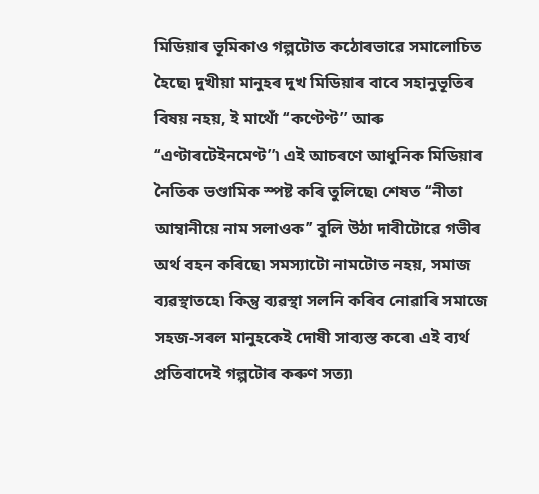মিডিয়াৰ ভূমিকাও গল্পটোত কঠোৰভাৱে সমালোচিত হৈছে৷ দুখীয়া মানুহৰ দুখ মিডিয়াৰ বাবে সহানুভূতিৰ বিষয় নহয়, ই মাথোঁ ‘‘কণ্টেণ্ট’’ আৰু ‘‘এণ্টাৰটেইনমেণ্ট’’৷ এই আচৰণে আধুনিক মিডিয়াৰ নৈতিক ভণ্ডামিক স্পষ্ট কৰি তুলিছে৷ শেষত ‘‘নীতা আম্বানীয়ে নাম সলাওক’’ বুলি উঠা দাবীটোৱে গভীৰ অৰ্থ বহন কৰিছে৷ সমস্যাটো নামটোত নহয়, সমাজ ব্যৱস্থাতহে৷ কিন্তু ব্যৱস্থা সলনি কৰিব নোৱাৰি সমাজে সহজ-সৰল মানুহকেই দোষী সাব্যস্ত কৰে৷ এই ব্যৰ্থ প্ৰতিবাদেই গল্পটোৰ কৰুণ সত্য৷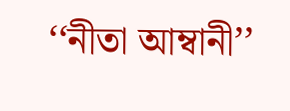‘‘নীতা আম্বানী’’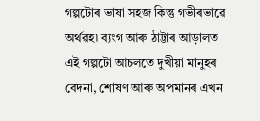গল্পটোৰ ভাষা সহজ কিন্তু গভীৰভাৱে অৰ্থৱহ৷ ব্যংগ আৰু ঠাট্টাৰ আড়ালত এই গল্পটো আচলতে দুখীয়া মানুহৰ বেদনা, শোষণ আৰু অপমানৰ এখন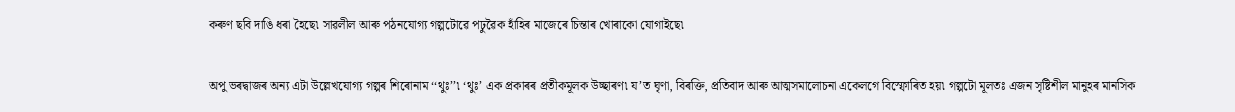কৰুণ ছবি দাঙি ধৰা হৈছে৷ সাৱলীল আৰু পঠনযোগ্য গল্পটোৱে পঢ়ুৱৈক হাঁহিৰ মাজেৰে চিন্তাৰ খোৰাকো যোগাইছে৷

অপু ভৰদ্বাজৰ অন্য এটা উল্লেখযোগ্য গল্পৰ শিৰোনাম ‘‘থুঃ’’৷ ‘থুঃ’ এক প্ৰকাৰৰ প্ৰতীকমূলক উচ্ছাৰণ৷ য’ত ঘৃণা, বিৰক্তি, প্ৰতিবাদ আৰু আত্মসমালোচনা একেলগে বিস্ফোৰিত হয়৷ গল্পটো মূলতঃ এজন সৃষ্টিশীল মানুহৰ মানসিক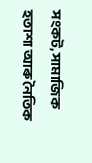সংকট, সামাজিক হতাশা আৰু নৈতিক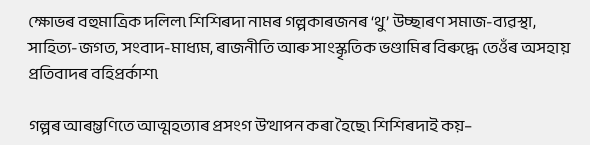ক্ষোভৰ বহুমাত্ৰিক দলিল৷ শিশিৰদা নামৰ গল্পকাৰজনৰ ‘থু’ উচ্ছাৰণ সমাজ-ব্যৱস্থা, সাহিত্য-জগত, সংবাদ-মাধ্যম, ৰাজনীতি আৰু সাংস্কৃতিক ভণ্ডামিৰ বিৰুদ্ধে তেওঁৰ অসহায় প্ৰতিবাদৰ বহিপ্ৰৰ্কাশ৷

গল্পৰ আৰম্ভণিতে আত্মহত্যাৰ প্ৰসংগ উত্থাপন কৰা হৈছে৷ শিশিৰদাই কয়–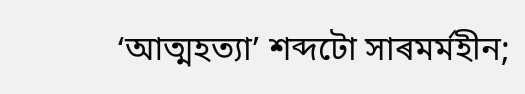‘আত্মহত্যা’ শব্দটো সাৰমৰ্মহীন;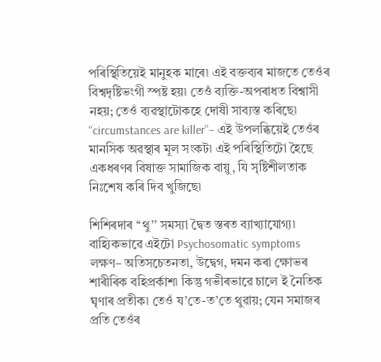পৰিস্থিতিয়েই মানুহক মাৰে৷ এই বক্তব্যৰ মাজতে তেওঁৰ বিশ্বদৃষ্টিভংগী স্পষ্ট হয়৷ তেওঁ ব্যক্তি-অপৰাধত বিশ্বাসী নহয়; তেওঁ ব্যৱস্থাটোকহে দোষী সাব্যস্ত কৰিছে৷ ‘‘circumstances are killer’’– এই উপলব্ধিয়েই তেওঁৰ মানসিক অৱস্থাৰ মূল সংকট৷ এই পৰিস্থিতিটো হৈছে একধৰণৰ বিষাক্ত সামাজিক বায়ু, যি সৃষ্টিশীলতাক নিঃশেষ কৰি দিব খুজিছে৷

শিশিৰদাৰ ‘‘থু’’ সমস্যা দ্বৈত স্তৰত ব্যাখ্যাযোগ্য৷ বাহ্যিকভাৱে এইটো Psychosomatic symptoms লক্ষণ– অতিসচেতনতা, উদ্বেগ, দমন কৰা ক্ষোভৰ শাৰীৰিক বহিপ্ৰৰ্কাশ৷ কিন্তু গভীৰভাৱে চালে ই নৈতিক ঘৃণাৰ প্ৰতীক৷ তেওঁ য’তে-ত’তে থুৱায়; যেন সমাজৰ প্ৰতি তেওঁৰ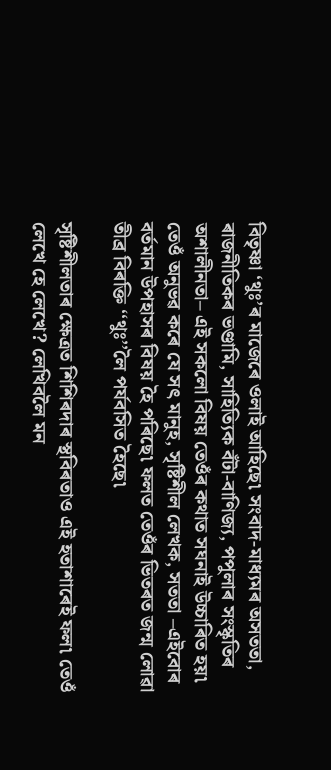বিতৃষ্ণা ‘থুঃ’ৰ মাজেৰে ওলাই আহিছে৷ সংবাদ-মাধ্যমৰ অসততা, ৰাজনীতিকৰ ভণ্ডামি, সাহিত্যিক বঁটা-বাণিজ্য, পপুলাৰ সংস্কৃতিৰ অশালীনতা– এই সকলো বিষয় তেওঁৰ কথাত সঘনাই উচ্চাৰিত হয়৷ তেওঁ অনুভৱ কৰে যে সৎ মানুহ, সৃষ্টিশীল লেখক, সততা –এইবোৰ বৰ্তমান উপহাসৰ বিষয় হৈ পৰিছে৷ ফলত তেওঁৰ ভিতৰত জন্ম লোৱা তীব্ৰ বিৰক্তি ‘‘থুঃ’’লৈ পৰ্যবসিত হৈছে৷

সৃষ্টিশীলতাৰ ক্ষেত্ৰত শিশিৰদাৰ স্থবিৰতাও এই হতাশাৰেই ফল৷ তেওঁ লেখে হে লেখে? লেখিবলৈ মন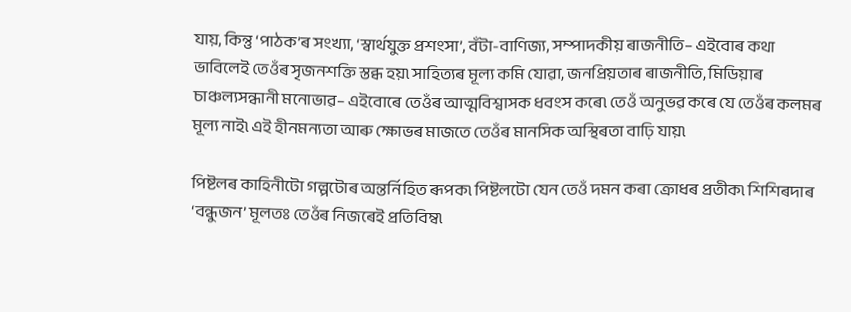যায়, কিন্তু ‘পাঠক’ৰ সংখ্যা, ‘স্বাৰ্থযুক্ত প্ৰশংসা’, বঁটা-বাণিজ্য, সম্পাদকীয় ৰাজনীতি– এইবোৰ কথা ভাবিলেই তেওঁৰ সৃজনশক্তি স্তব্ধ হয়৷ সাহিত্যৰ মূল্য কমি যোৱা, জনপ্ৰিয়তাৰ ৰাজনীতি, মিডিয়াৰ চাঞ্চল্যসন্ধানী মনোভাৱ– এইবোৰে তেওঁৰ আত্মবিশ্বাসক ধবংস কৰে৷ তেওঁ অনুভৱ কৰে যে তেওঁৰ কলমৰ মূল্য নাই৷ এই হীনমন্যতা আৰু ক্ষোভৰ মাজতে তেওঁৰ মানসিক অস্থিৰতা বাঢ়ি যায়৷

পিষ্টলৰ কাহিনীটো গল্পটোৰ অন্তৰ্নিহিত ৰূপক৷ পিষ্টলটো যেন তেওঁ দমন কৰা ক্ৰোধৰ প্ৰতীক৷ শিশিৰদাৰ ‘বন্ধুজন’ মূলতঃ তেওঁৰ নিজৰেই প্ৰতিবিম্ব৷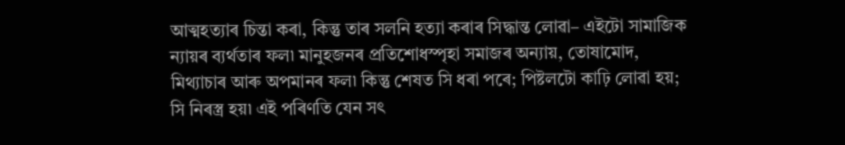আত্মহত্যাৰ চিন্তা কৰা, কিন্তু তাৰ সলনি হত্যা কৰাৰ সিদ্ধান্ত লোৱা– এইটো সামাজিক ন্যায়ৰ ব্যৰ্থতাৰ ফল৷ মানুহজনৰ প্ৰতিশোধস্পৃহা সমাজৰ অন্যায়, তোষামোদ, মিথ্যাচাৰ আৰু অপমানৰ ফল৷ কিন্তু শেষত সি ধৰা পৰে; পিষ্টলটো কাঢ়ি লোৱা হয়; সি নিৰস্ত্ৰ হয়৷ এই পৰিণতি যেন সৎ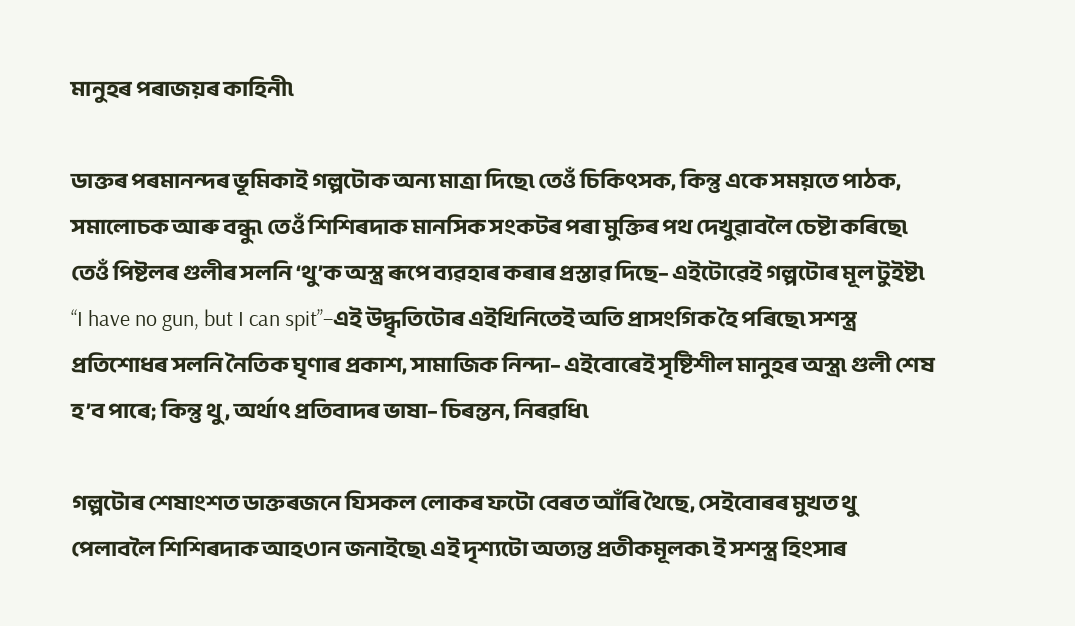মানুহৰ পৰাজয়ৰ কাহিনী৷

ডাক্তৰ পৰমানন্দৰ ভূমিকাই গল্পটোক অন্য মাত্ৰা দিছে৷ তেওঁ চিকিৎসক, কিন্তু একে সময়তে পাঠক, সমালোচক আৰু বন্ধু৷ তেওঁ শিশিৰদাক মানসিক সংকটৰ পৰা মুক্তিৰ পথ দেখুৱাবলৈ চেষ্টা কৰিছে৷ তেওঁ পিষ্টলৰ গুলীৰ সলনি ‘থু’ক অস্ত্ৰ ৰূপে ব্যৱহাৰ কৰাৰ প্ৰস্তাৱ দিছে– এইটোৱেই গল্পটোৰ মূল টুইষ্ট৷ ‘‘I have no gun, but I can spit’’–এই উদ্ধৃতিটোৰ এইখিনিতেই অতি প্ৰাসংগিক হৈ পৰিছে৷ সশস্ত্ৰ প্ৰতিশোধৰ সলনি নৈতিক ঘৃণাৰ প্ৰকাশ, সামাজিক নিন্দা– এইবোৰেই সৃষ্টিশীল মানুহৰ অস্ত্ৰ৷ গুলী শেষ হ’ব পাৰে; কিন্তু থু, অৰ্থাৎ প্ৰতিবাদৰ ভাষা– চিৰন্তন, নিৰৱধি৷

গল্পটোৰ শেষাংশত ডাক্তৰজনে যিসকল লোকৰ ফটো বেৰত আঁৰি থৈছে, সেইবোৰৰ মুখত থু পেলাবলৈ শিশিৰদাক আহ৩ান জনাইছে৷ এই দৃশ্যটো অত্যন্ত প্ৰতীকমূলক৷ ই সশস্ত্ৰ হিংসাৰ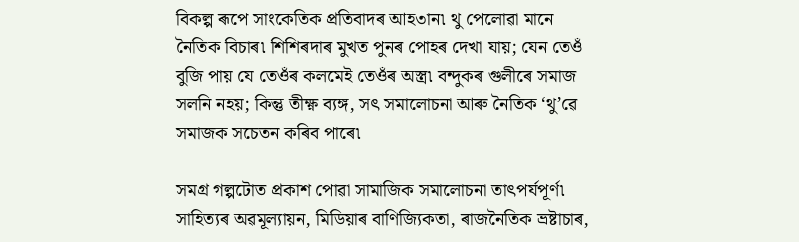বিকল্প ৰূপে সাংকেতিক প্ৰতিবাদৰ আহ৩ান৷ থু পেলোৱা মানে নৈতিক বিচাৰ৷ শিশিৰদাৰ মুখত পুনৰ পোহৰ দেখা যায়; যেন তেওঁ বুজি পায় যে তেওঁৰ কলমেই তেওঁৰ অস্ত্ৰ৷ বন্দুকৰ গুলীৰে সমাজ সলনি নহয়; কিন্তু তীক্ষ্ণ ব্যঙ্গ, সৎ সমালোচনা আৰু নৈতিক ‘থু’ৱে সমাজক সচেতন কৰিব পাৰে৷

সমগ্ৰ গল্পটোত প্ৰকাশ পোৱা সামাজিক সমালোচনা তাৎপৰ্যপূৰ্ণ৷ সাহিত্যৰ অৱমূল্যায়ন, মিডিয়াৰ বাণিজ্যিকতা, ৰাজনৈতিক ভ্ৰষ্টাচাৰ,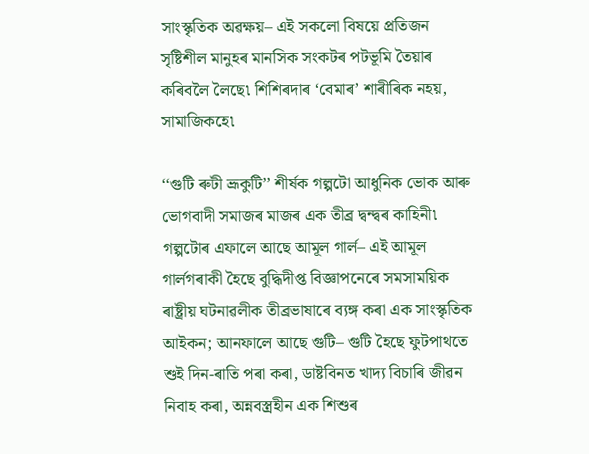সাংস্কৃতিক অৱক্ষয়– এই সকলো বিষয়ে প্ৰতিজন সৃষ্টিশীল মানুহৰ মানসিক সংকটৰ পটভূমি তৈয়াৰ কৰিবলৈ লৈছে৷ শিশিৰদাৰ ‘বেমাৰ’ শাৰীৰিক নহয়, সামাজিকহে৷

‘‘গুটি ৰুটী ভ্ৰূকুটি’’ শীৰ্ষক গল্পটো আধুনিক ভোক আৰু ভোগবাদী সমাজৰ মাজৰ এক তীব্ৰ দ্বন্দ্বৰ কাহিনী৷ গল্পটোৰ এফালে আছে আমূল গাৰ্ল– এই আমূল গাৰ্লগৰাকী হৈছে বুদ্ধিদীপ্ত বিজ্ঞাপনেৰে সমসাময়িক ৰাষ্ট্ৰীয় ঘটনাৱলীক তীব্ৰভাষাৰে ব্যঙ্গ কৰা এক সাংস্কৃতিক আইকন; আনফালে আছে গুটি– গুটি হৈছে ফুটপাথতে শুই দিন-ৰাতি পৰা কৰা, ডাষ্টবিনত খাদ্য বিচাৰি জীৱন নিবাহ কৰা, অন্নবস্ত্ৰহীন এক শিশুৰ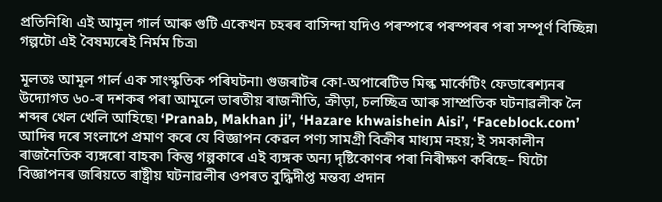প্ৰতিনিধি৷ এই আমূল গাৰ্ল আৰু গুটি একেখন চহৰৰ বাসিন্দা যদিও পৰস্পৰে পৰস্পৰৰ পৰা সম্পূৰ্ণ বিচ্ছিন্ন৷ গল্পটো এই বৈষম্যৰেই নিৰ্মম চিত্ৰ৷

মূলতঃ আমূল গাৰ্ল এক সাংস্কৃতিক পৰিঘটনা৷ গুজৰাটৰ কো-অপাৰেটিভ মিল্ক মাৰ্কেটিং ফেডাৰেশ্যনৰ উদ্যোগত ৬০-ৰ দশকৰ পৰা আমূলে ভাৰতীয় ৰাজনীতি, ক্ৰীড়া, চলচ্ছিত্ৰ আৰু সাম্প্ৰতিক ঘটনাৱলীক লৈ শব্দৰ খেল খেলি আহিছে৷ ‘Pranab, Makhan ji’, ‘Hazare khwaishein Aisi’, ‘Faceblock.com’ আদিৰ দৰে সংলাপে প্ৰমাণ কৰে যে বিজ্ঞাপন কেৱল পণ্য সামগ্ৰী বিক্ৰীৰ মাধ্যম নহয়; ই সমকালীন ৰাজনৈতিক ব্যঙ্গৰো বাহক৷ কিন্তু গল্পকাৰে এই ব্যঙ্গক অন্য দৃষ্টিকোণৰ পৰা নিৰীক্ষণ কৰিছে– যিটো বিজ্ঞাপনৰ জৰিয়তে ৰাষ্ট্ৰীয় ঘটনাৱলীৰ ওপৰত বুদ্ধিদীপ্ত মন্তব্য প্ৰদান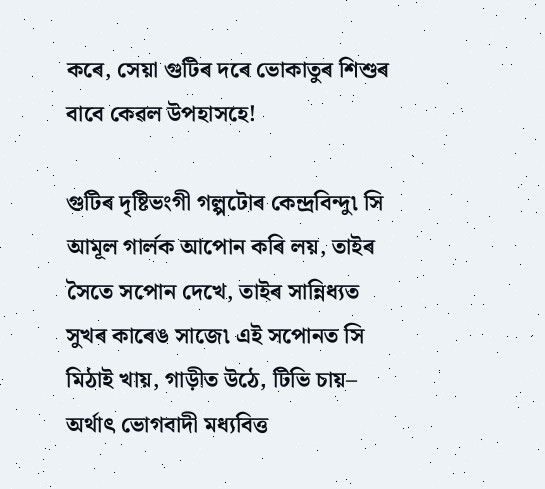কৰে, সেয়া গুটিৰ দৰে ভোকাতুৰ শিশুৰ বাবে কেৱল উপহাসহে!

গুটিৰ দৃষ্টিভংগী গল্পটোৰ কেন্দ্ৰবিন্দু৷ সি আমূল গাৰ্লক আপোন কৰি লয়, তাইৰ সৈতে সপোন দেখে, তাইৰ সান্নিধ্যত সুখৰ কাৰেঙ সাজে৷ এই সপোনত সি মিঠাই খায়, গাড়ীত উঠে, টিভি চায়– অৰ্থাৎ ভোগবাদী মধ্যবিত্ত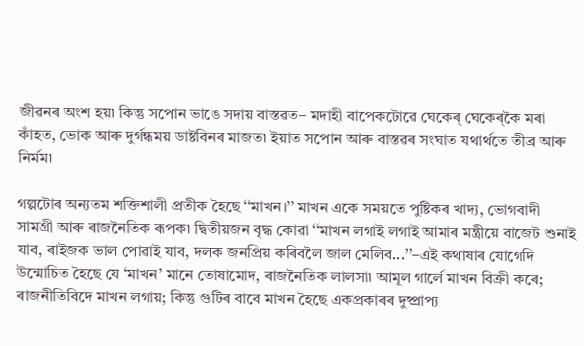জীৱনৰ অংশ হয়৷ কিন্তু সপোন ভাঙে সদায় বাস্তৱত– মদাহী বাপেকটোৱে ঘেকেৰ্‌ ঘেকেৰ্‌কৈ মৰা কাঁহত, ভোক আৰু দুৰ্গন্ধময় ডাষ্টবিনৰ মাজত৷ ইয়াত সপোন আৰু বাস্তৱৰ সংঘাত যথাৰ্থতে তীব্ৰ আৰু নিৰ্মম৷

গল্পটোৰ অন্যতম শক্তিশালী প্ৰতীক হৈছে ‘‘মাখন।’’ মাখন একে সময়তে পুষ্টিকৰ খাদ্য, ভোগবাদী সামগ্ৰী আৰু ৰাজনৈতিক ৰূপক৷ দ্বিতীয়জন বৃদ্ধ কোৱা ‘‘মাখন লগাই লগাই আমাৰ মন্ত্ৰীয়ে বাজেট শুনাই যাব, ৰাইজক ভাল পোৱাই যাব, দলক জনপ্ৰিয় কৰিবলৈ জাল মেলিব...’’–এই কথাষাৰ যোগেদি উন্মোচিত হৈছে যে ‘মাখন’ মানে তোষামোদ, ৰাজনৈতিক লালসা৷ আমূল গাৰ্লে মাখন বিক্ৰী কৰে; ৰাজনীতিবিদে মাখন লগায়; কিন্তু গুটিৰ বাবে মাখন হৈছে একপ্ৰকাৰৰ দুষ্প্ৰাপ্য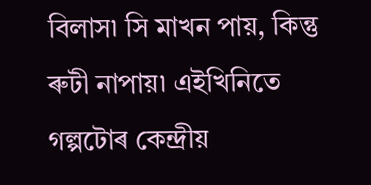বিলাস৷ সি মাখন পায়, কিন্তু ৰুটী নাপায়৷ এইখিনিতে গল্পটোৰ কেন্দ্ৰীয়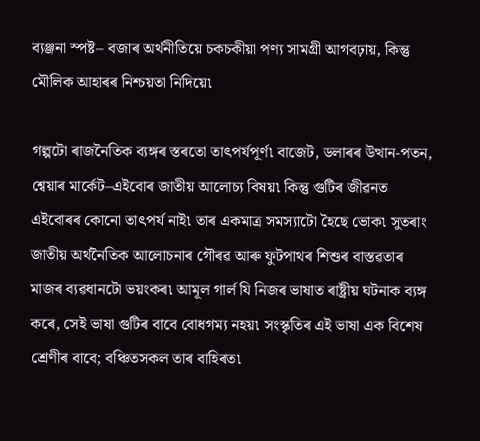ব্যঞ্জনা স্পষ্ট– বজাৰ অৰ্থনীতিয়ে চকচকীয়া পণ্য সামগ্ৰী আগবঢ়ায়, কিন্তু মৌলিক আহাৰৰ নিশ্চয়তা নিদিয়ে৷

গল্পটো ৰাজনৈতিক ব্যঙ্গৰ স্তৰতো তাৎপৰ্যপূৰ্ণ৷ বাজেট, ডলাৰৰ উত্থান-পতন, শ্বেয়াৰ মাৰ্কেট–এইবোৰ জাতীয় আলোচ্য বিষয়৷ কিন্তু গুটিৰ জীৱনত এইবোৰৰ কোনো তাৎপৰ্য নাই৷ তাৰ একমাত্ৰ সমস্যাটো হৈছে ভোক৷ সুতৰাং জাতীয় অৰ্থনৈতিক আলোচনাৰ গৌৰৱ আৰু ফুটপাথৰ শিশুৰ বাস্তৱতাৰ মাজৰ ব্যৱধানটো ভয়ংকৰ৷ আমূল গাৰ্ল যি নিজৰ ভাষাত ৰাষ্ট্ৰীয় ঘটনাক ব্যঙ্গ কৰে, সেই ভাষা গুটিৰ বাবে বোধগম্য নহয়৷ সংস্কৃতিৰ এই ভাষা এক বিশেষ শ্ৰেণীৰ বাবে; বঞ্চিতসকল তাৰ বাহিৰত৷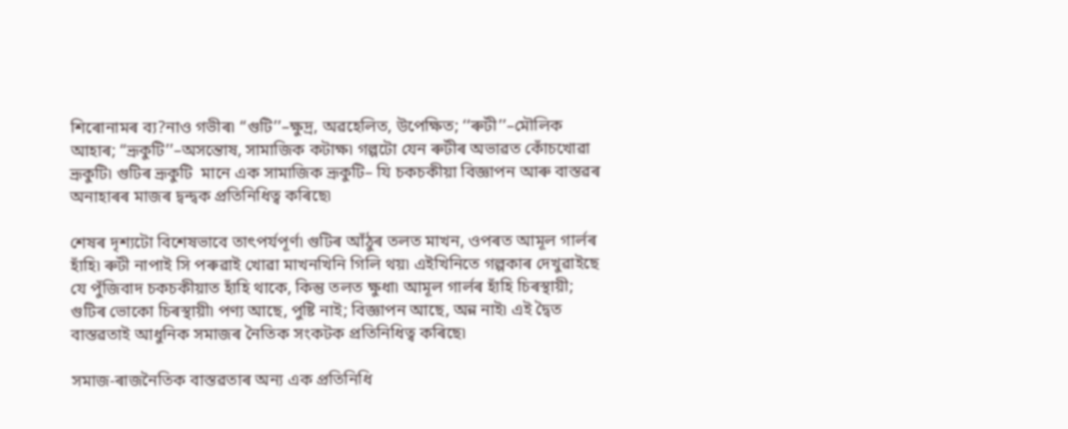শিৰোনামৰ ব্য?নাও গভীৰ৷ ‘‘গুটি’’–ক্ষুদ্ৰ, অৱহেলিত, উপেক্ষিত; ‘‘ৰুটী’’–মৌলিক আহাৰ; ‘‘ভ্ৰূকুটি’’–অসন্তোষ, সামাজিক কটাক্ষ৷ গল্পটো যেন ৰুটীৰ অভাৱত কোঁচখোৱা ভ্ৰূকুটি৷ গুটিৰ ভ্ৰূকুটি  মানে এক সামাজিক ভ্ৰূকুটি– যি চকচকীয়া বিজ্ঞাপন আৰু বাস্তৱৰ অনাহাৰৰ মাজৰ দ্বন্দ্বক প্ৰতিনিধিত্ব কৰিছে৷

শেষৰ দৃশ্যটো বিশেষভাবে তাৎপৰ্যপূৰ্ণ৷ গুটিৰ আঁঠুৰ তলত মাখন, ওপৰত আমূল গাৰ্লৰ হাঁহি৷ ৰুটী নাপাই সি পৰুৱাই খোৱা মাখনখিনি গিলি থয়৷ এইখিনিতে গল্পকাৰ দেখুৱাইছে যে পুঁজিবাদ চকচকীয়াত হাঁহি থাকে, কিন্তু তলত ক্ষুধা৷ আমূল গাৰ্লৰ হাঁহি চিৰস্থায়ী; গুটিৰ ভোকো চিৰস্থায়ী৷ পণ্য আছে, পুষ্টি নাই; বিজ্ঞাপন আছে, অন্ন নাই৷ এই দ্বৈত বাস্তৱতাই আধুনিক সমাজৰ নৈতিক সংকটক প্ৰতিনিধিত্ব কৰিছে৷

সমাজ-ৰাজনৈতিক বাস্তৱতাৰ অন্য এক প্ৰতিনিধি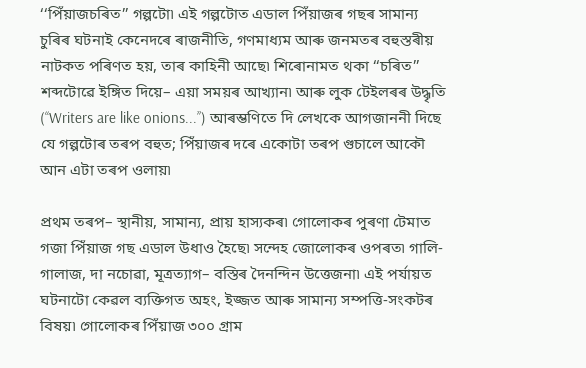‘‘পিঁয়াজচৰিত’’ গল্পটো৷ এই গল্পটোত এডাল পিঁয়াজৰ গছৰ সামান্য চুৰিৰ ঘটনাই কেনেদৰে ৰাজনীতি, গণমাধ্যম আৰু জনমতৰ বহুস্তৰীয় নাটকত পৰিণত হয়, তাৰ কাহিনী আছে৷ শিৰোনামত থকা ‘‘চৰিত’’ শব্দটোৱে ইঙ্গিত দিয়ে– এয়া সময়ৰ আখ্যান৷ আৰু লুক টেইলৰৰ উদ্ধৃতি (‘‘Writers are like onions...’’) আৰম্ভণিতে দি লেখকে আগজাননী দিছে যে গল্পটোৰ তৰপ বহুত; পিঁয়াজৰ দৰে একোটা তৰপ গুচালে আকৌ আন এটা তৰপ ওলায়৷

প্ৰথম তৰপ– স্থানীয়, সামান্য, প্ৰায় হাস্যকৰ৷ গোলোকৰ পুৰণা টেমাত গজা পিঁয়াজ গছ এডাল উধাও হৈছে৷ সন্দেহ জোলোকৰ ওপৰত৷ গালি-গালাজ, দা নচোৱা, মূত্ৰত্যাগ– বস্তিৰ দৈনন্দিন উত্তেজনা৷ এই পৰ্যায়ত ঘটনাটো কেৱল ব্যক্তিগত অহং, ইজ্জত আৰু সামান্য সম্পত্তি-সংকটৰ বিষয়৷ গোলোকৰ পিঁয়াজ ৩০০ গ্ৰাম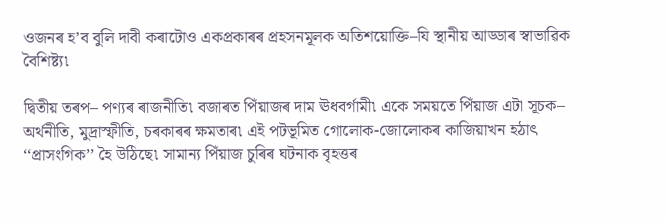ওজনৰ হ’ব বুলি দাবী কৰাটোও একপ্ৰকাৰৰ প্ৰহসনমূলক অতিশয়োক্তি–যি স্থানীয় আড্ডাৰ স্বাভাৱিক বৈশিষ্ট্য৷

দ্বিতীয় তৰপ– পণ্যৰ ৰাজনীতি৷ বজাৰত পিঁয়াজৰ দাম ঊধবৰ্গামী৷ একে সময়তে পিঁয়াজ এটা সূচক– অৰ্থনীতি, মুদ্ৰাস্ফীতি, চৰকাৰৰ ক্ষমতাৰ৷ এই পটভূমিত গোলোক-জোলোকৰ কাজিয়াখন হঠাৎ ‘‘প্ৰাসংগিক’’ হৈ উঠিছে৷ সামান্য পিঁয়াজ চুৰিৰ ঘটনাক বৃহত্তৰ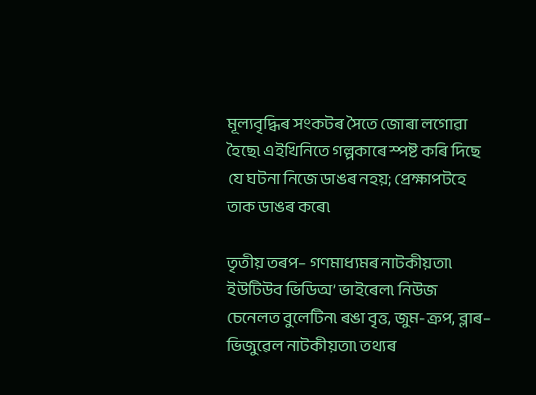মূল্যবৃদ্ধিৰ সংকটৰ সৈতে জোৰা লগোৱা হৈছে৷ এইখিনিতে গল্পকাৰে স্পষ্ট কৰি দিছে যে ঘটনা নিজে ডাঙৰ নহয়; প্ৰেক্ষাপটহে তাক ডাঙৰ কৰে৷

তৃতীয় তৰপ– গণমাধ্যমৰ নাটকীয়তা৷ ইউটিউব ভিডিঅ’ ভাইৰেল৷ নিউজ চেনেলত বুলেটিন৷ ৰঙা বৃত্ত, জুম-ক্ৰপ, ব্লাৰ– ভিজুৱেল নাটকীয়তা৷ তথ্যৰ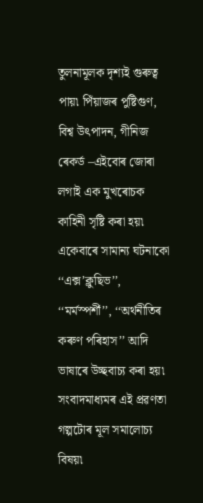তুলনামূলক দৃশ্যই গুৰুত্ব পায়৷ পিঁয়াজৰ পুষ্টিগুণ, বিশ্ব উৎপাদন, গীনিজ ৰেকৰ্ড –এইবোৰ জোৰা লগাই এক মুখৰোচক কাহিনী সৃষ্টি কৰা হয়৷ একেবাৰে সামান্য ঘটনাকো ‘‘এক্স’ক্লুছিভ’’, ‘‘মৰ্মস্পৰ্শী’’, ‘‘অৰ্থনীতিৰ কৰুণ পৰিহাস’’ আদি ভাষাৰে উচ্ছবাচ্য কৰা হয়৷ সংবাদমাধ্যমৰ এই প্ৰৱণতা গল্পটোৰ মূল সমালোচ্য বিষয়৷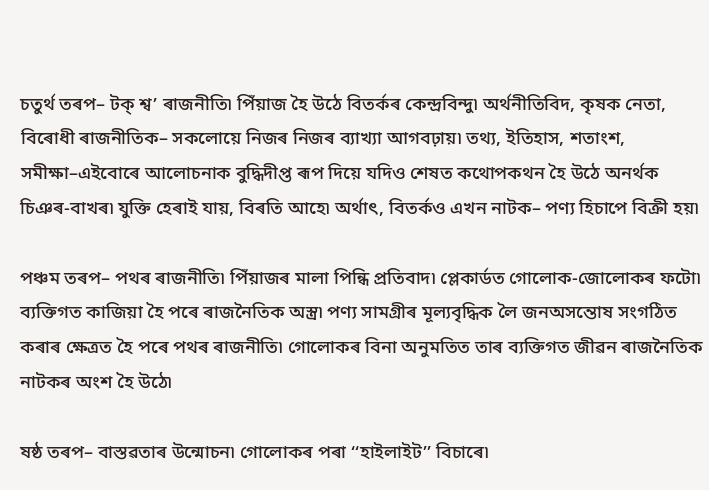চতুৰ্থ তৰপ– টক্‌ শ্ব’ ৰাজনীতি৷ পিঁয়াজ হৈ উঠে বিতৰ্কৰ কেন্দ্ৰবিন্দু৷ অৰ্থনীতিবিদ, কৃষক নেতা, বিৰোধী ৰাজনীতিক– সকলোয়ে নিজৰ নিজৰ ব্যাখ্যা আগবঢ়ায়৷ তথ্য, ইতিহাস, শতাংশ, সমীক্ষা–এইবোৰে আলোচনাক বুদ্ধিদীপ্ত ৰূপ দিয়ে যদিও শেষত কথোপকথন হৈ উঠে অনৰ্থক চিঞৰ-বাখৰ৷ যুক্তি হেৰাই যায়, বিৰতি আহে৷ অৰ্থাৎ, বিতৰ্কও এখন নাটক– পণ্য হিচাপে বিক্ৰী হয়৷

পঞ্চম তৰপ– পথৰ ৰাজনীতি৷ পিঁয়াজৰ মালা পিন্ধি প্ৰতিবাদ৷ প্লেকাৰ্ডত গোলোক-জোলোকৰ ফটো৷ ব্যক্তিগত কাজিয়া হৈ পৰে ৰাজনৈতিক অস্ত্ৰ৷ পণ্য সামগ্ৰীৰ মূল্যবৃদ্ধিক লৈ জনঅসন্তোষ সংগঠিত কৰাৰ ক্ষেত্ৰত হৈ পৰে পথৰ ৰাজনীতি৷ গোলোকৰ বিনা অনুমতিত তাৰ ব্যক্তিগত জীৱন ৰাজনৈতিক নাটকৰ অংশ হৈ উঠে৷

ষষ্ঠ তৰপ– বাস্তৱতাৰ উন্মোচন৷ গোলোকৰ পৰা ‘‘হাইলাইট’’ বিচাৰে৷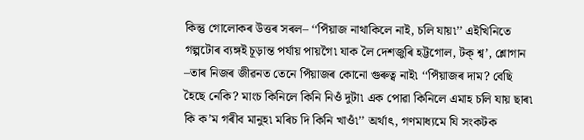কিন্তু গোলোকৰ উত্তৰ সৰল– ‘‘পিঁয়াজ নাথাকিলে নাই, চলি যায়৷’’ এইখিনিতে গল্পটোৰ ব্যঙ্গই চূড়ান্ত পৰ্যায় পায়গৈ৷ যাক লৈ দেশজুৰি হট্টগোল, টক্‌ শ্ব’, শ্লোগান –তাৰ নিজৰ জীৱনত তেনে পিঁয়াজৰ কোনো গুৰুত্ব নাই৷ ‘‘পিঁয়াজৰ দাম? বেছি হৈছে নেকি? মাংচ কিনিলে কিনি নিওঁ দুটা৷ এক পোৱা কিনিলে এমাহ চলি যায় ছাৰ৷ কি ক’ম গৰীব মানুহ৷ মৰিচ দি কিনি খাওঁ৷’’ অৰ্থাৎ, গণমাধ্যমে যি সংকটক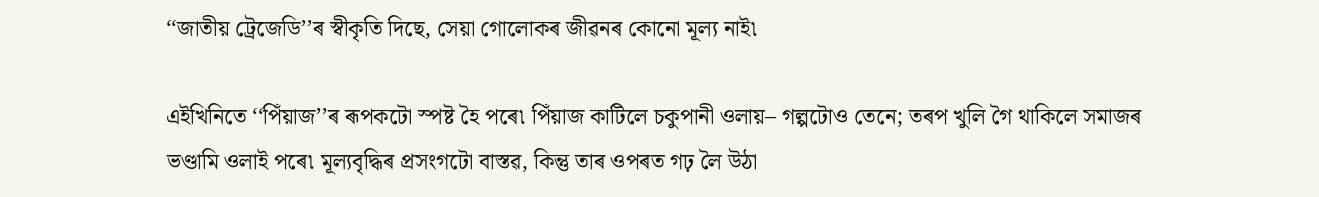‘‘জাতীয় ট্ৰেজেডি’’ৰ স্বীকৃতি দিছে, সেয়া গোলোকৰ জীৱনৰ কোনো মূল্য নাই৷

এইখিনিতে ‘‘পিঁয়াজ’’ৰ ৰূপকটো স্পষ্ট হৈ পৰে৷ পিঁয়াজ কাটিলে চকুপানী ওলায়– গল্পটোও তেনে; তৰপ খুলি গৈ থাকিলে সমাজৰ ভণ্ডামি ওলাই পৰে৷ মূল্যবৃদ্ধিৰ প্ৰসংগটো বাস্তৱ, কিন্তু তাৰ ওপৰত গঢ় লৈ উঠা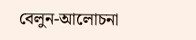বেলুন-আলোচনা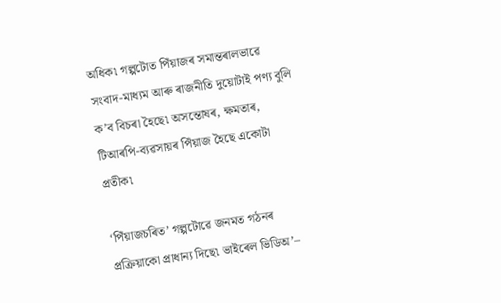অধিক৷ গল্পটোত পিঁয়াজৰ সমান্তৰালভাৱে সংবাদ-মাধ্যম আৰু ৰাজনীতি দুয়োটাই পণ্য বুলি ক’ব বিচৰা হৈছে৷ অসন্তোষৰ, ক্ষমতাৰ, টিআৰপি-ব্যৱসায়ৰ পিঁয়াজ হৈছে একোটা প্ৰতীক৷

‘পিঁয়াজচৰিত’ গল্পটোৱে জনমত গঠনৰ প্ৰক্ৰিয়াকো প্ৰাধান্য দিছে৷ ভাইৰেল ভিডিঅ’–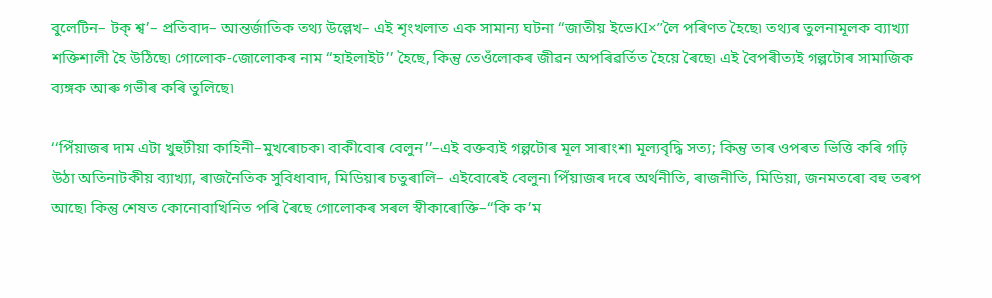বুলেটিন– টক্‌ শ্ব’– প্ৰতিবাদ– আন্তৰ্জাতিক তথ্য উল্লেখ– এই শৃংখলাত এক সামান্য ঘটনা ‘‘জাতীয় ইভেKI×’’লৈ পৰিণত হৈছে৷ তথ্যৰ তুলনামূলক ব্যাখ্যা শক্তিশালী হৈ উঠিছে৷ গোলোক-জোলোকৰ নাম ‘‘হাইলাইট’’ হৈছে, কিন্তু তেওঁলোকৰ জীৱন অপৰিৱৰ্তিত হৈয়ে ৰৈছে৷ এই বৈপৰীত্যই গল্পটোৰ সামাজিক ব্যঙ্গক আৰু গভীৰ কৰি তুলিছে৷

‘‘পিঁয়াজৰ দাম এটা খুহুটীয়া কাহিনী–মুখৰোচক৷ বাকীবোৰ বেলুন’’–এই বক্তব্যই গল্পটোৰ মূল সাৰাংশ৷ মূল্যবৃদ্ধি সত্য; কিন্তু তাৰ ওপৰত ভিত্তি কৰি গঢ়ি উঠা অতিনাটকীয় ব্যাখ্যা, ৰাজনৈতিক সুবিধাবাদ, মিডিয়াৰ চতুৰালি– এইবোৰেই বেলুন৷ পিঁয়াজৰ দৰে অৰ্থনীতি, ৰাজনীতি, মিডিয়া, জনমতৰো বহু তৰপ আছে৷ কিন্তু শেষত কোনোবাখিনিত পৰি ৰৈছে গোলোকৰ সৰল স্বীকাৰোক্তি–‘‘কি ক’ম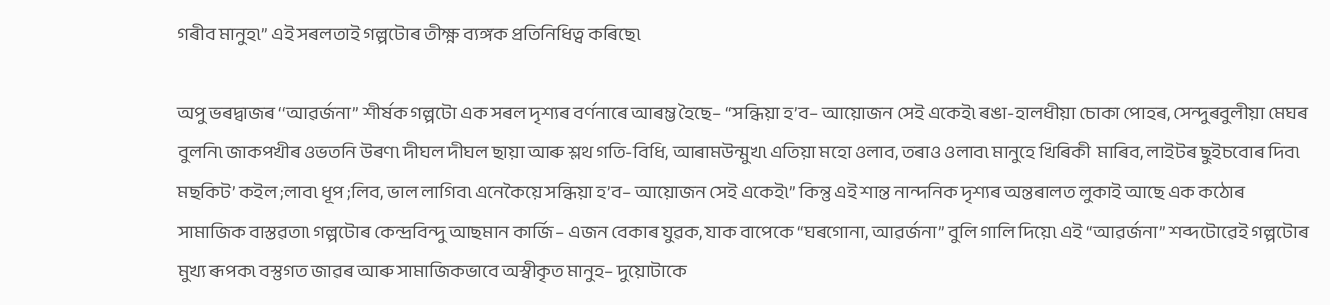গৰীব মানুহ৷’’ এই সৰলতাই গল্পটোৰ তীক্ষ্ণ ব্যঙ্গক প্ৰতিনিধিত্ব কৰিছে৷

অপু ভৰদ্বাজৰ ‘‘আৱৰ্জনা’’ শীৰ্ষক গল্পটো এক সৰল দৃশ্যৰ বৰ্ণনাৰে আৰম্ভ হৈছে– ‘‘সন্ধিয়া হ’ব– আয়োজন সেই একেই৷ ৰঙা-হালধীয়া চোকা পোহৰ, সেন্দুৰবুলীয়া মেঘৰ বুলনি৷ জাকপখীৰ ওভতনি উৰণ৷ দীঘল দীঘল ছায়া আৰু শ্লথ গতি-বিধি, আৰামউন্মুখ৷ এতিয়া মহো ওলাব, তৰাও ওলাব৷ মানুহে খিৰিকী  মাৰিব, লাইটৰ ছুইচবোৰ দিব৷ মছকিট’ কইল ;লাব৷ ধূপ ;লিব, ভাল লাগিব৷ এনেকৈয়ে সন্ধিয়া হ’ব– আয়োজন সেই একেই৷’’ কিন্তু এই শান্ত নান্দনিক দৃশ্যৰ অন্তৰালত লুকাই আছে এক কঠোৰ সামাজিক বাস্তৱতা৷ গল্পটোৰ কেন্দ্ৰবিন্দু আছমান কাৰ্জি– এজন বেকাৰ যুৱক, যাক বাপেকে ‘‘ঘৰগোনা, আৱৰ্জনা’’ বুলি গালি দিয়ে৷ এই ‘‘আৱৰ্জনা’’ শব্দটোৱেই গল্পটোৰ মুখ্য ৰূপক৷ বস্তুগত জাৱৰ আৰু সামাজিকভাবে অস্বীকৃত মানুহ– দুয়োটাকে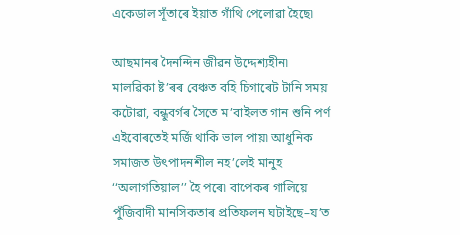একেডাল সূঁতাৰে ইয়াত গাঁথি পেলোৱা হৈছে৷

আছমানৰ দৈনন্দিন জীৱন উদ্দেশ্যহীন৷ মালৱিকা ষ্ট’ৰৰ বেঞ্চত বহি চিগাৰেট টানি সময় কটোৱা, বন্ধুবৰ্গৰ সৈতে ম’বাইলত গান শুনি পৰ্ণ এইবোৰতেই মৰ্জি থাকি ভাল পায়৷ আধুনিক সমাজত উৎপাদনশীল নহ’লেই মানুহ ‘‘অলাগতিয়াল’’ হৈ পৰে৷ বাপেকৰ গালিয়ে পুঁজিবাদী মানসিকতাৰ প্ৰতিফলন ঘটাইছে–য’ত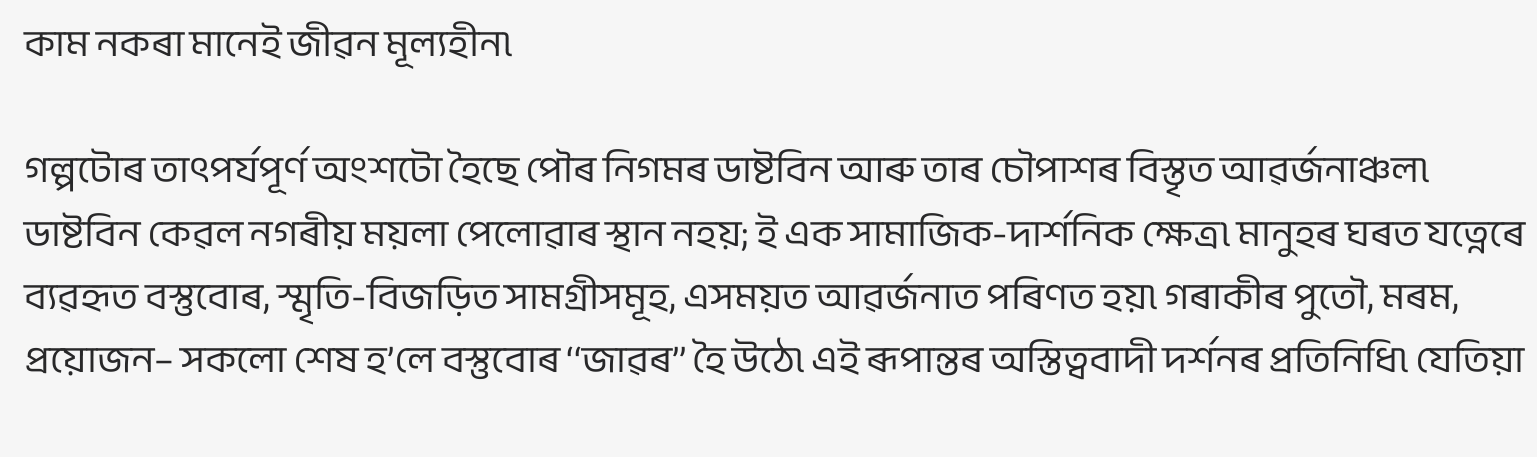কাম নকৰা মানেই জীৱন মূল্যহীন৷

গল্পটোৰ তাৎপৰ্যপূৰ্ণ অংশটো হৈছে পৌৰ নিগমৰ ডাষ্টবিন আৰু তাৰ চৌপাশৰ বিস্তৃত আৱৰ্জনাঞ্চল৷ ডাষ্টবিন কেৱল নগৰীয় ময়লা পেলোৱাৰ স্থান নহয়; ই এক সামাজিক-দাৰ্শনিক ক্ষেত্ৰ৷ মানুহৰ ঘৰত যত্নেৰে ব্যৱহৃত বস্তুবোৰ, স্মৃতি-বিজড়িত সামগ্ৰীসমূহ, এসময়ত আৱৰ্জনাত পৰিণত হয়৷ গৰাকীৰ পুতৌ, মৰম, প্ৰয়োজন– সকলো শেষ হ’লে বস্তুবোৰ ‘‘জাৱৰ’’ হৈ উঠে৷ এই ৰূপান্তৰ অস্তিত্ববাদী দৰ্শনৰ প্ৰতিনিধি৷ যেতিয়া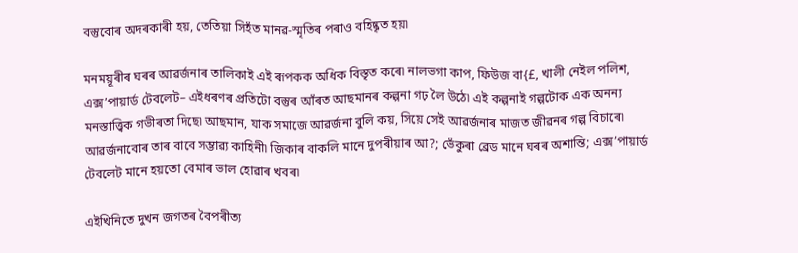বস্তুবোৰ অদৰকাৰী হয়, তেতিয়া সিহঁত মানৱ-স্মৃতিৰ পৰাও বহিষ্কৃত হয়৷

মনময়ূৰীৰ ঘৰৰ আৱৰ্জনাৰ তালিকাই এই ৰূপকক অধিক বিস্তৃত কৰে৷ নালভগা কাপ, ফিউজ বা{£, খালী নেইল পলিশ, এক্স’পায়াৰ্ড টেবলেট– এইধৰণৰ প্ৰতিটো বস্তুৰ আঁৰত আছমানৰ কল্পনা গঢ় লৈ উঠে৷ এই কল্পনাই গল্পটোক এক অনন্য মনস্তাত্ত্বিক গভীৰতা দিছে৷ আছমান, যাক সমাজে আৱৰ্জনা বুলি কয়, সিয়ে সেই আৱৰ্জনাৰ মাজত জীৱনৰ গল্প বিচাৰে৷ আৱৰ্জনাবোৰ তাৰ বাবে সম্ভাৱ্য কাহিনী৷ জিকাৰ বাকলি মানে দুপৰীয়াৰ আ?; ভেঁকুৰা ব্ৰেড মানে ঘৰৰ অশান্তি; এক্স’পায়াৰ্ড টেবলেট মানে হয়তো বেমাৰ ভাল হোৱাৰ খবৰ৷

এইখিনিতে দুখন জগতৰ বৈপৰীত্য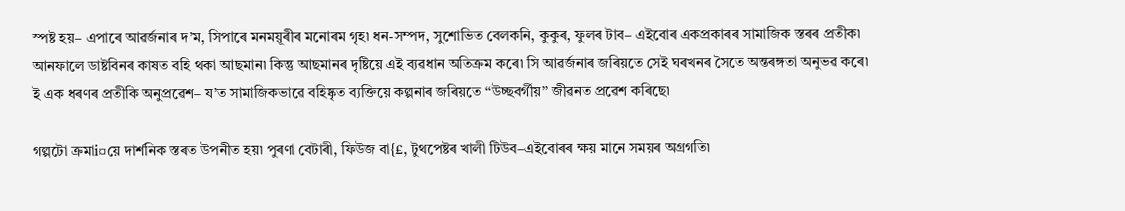স্পষ্ট হয়– এপাৰে আৱৰ্জনাৰ দ’ম, সিপাৰে মনময়ূৰীৰ মনোৰম গৃহ৷ ধন-সম্পদ, সুশোভিত বেলকনি, কুকুৰ, ফুলৰ টাব– এইবোৰ একপ্ৰকাৰৰ সামাজিক স্তৰৰ প্ৰতীক৷ আনফালে ডাষ্টবিনৰ কাষত বহি থকা আছমান৷ কিন্তু আছমানৰ দৃষ্টিয়ে এই ব্যৱধান অতিক্ৰম কৰে৷ সি আৱৰ্জনাৰ জৰিয়তে সেই ঘৰখনৰ সৈতে অন্তৰঙ্গতা অনুভৱ কৰে৷ ই এক ধৰণৰ প্ৰতীকি অনুপ্ৰৱেশ– য’ত সামাজিকভাৱে বহিষ্কৃত ব্যক্তিয়ে কল্পনাৰ জৰিয়তে ‘‘উচ্ছবৰ্গীয়’’ জীৱনত প্ৰৱেশ কৰিছে৷

গল্পটো ক্ৰমাi¤য়ে দাৰ্শনিক স্তৰত উপনীত হয়৷ পুৰণা বেটাৰী, ফিউজ বা{£, টুথপেষ্টৰ খালী টিউব–এইবোৰৰ ক্ষয় মানে সময়ৰ অগ্ৰগতি৷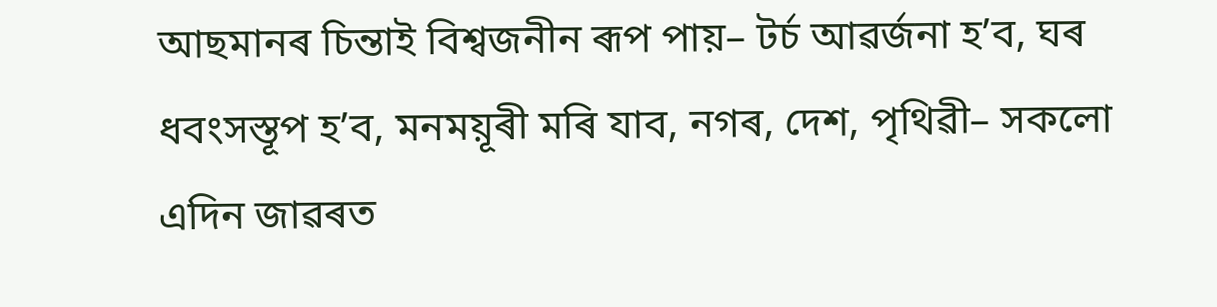আছমানৰ চিন্তাই বিশ্বজনীন ৰূপ পায়– টৰ্চ আৱৰ্জনা হ’ব, ঘৰ ধবংসস্তূপ হ’ব, মনময়ূৰী মৰি যাব, নগৰ, দেশ, পৃথিৱী– সকলো এদিন জাৱৰত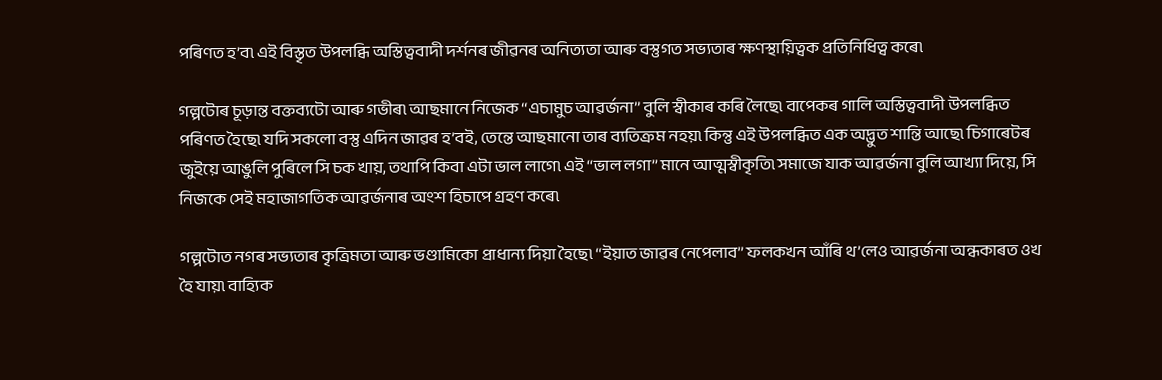পৰিণত হ’ব৷ এই বিস্তৃত উপলব্ধি অস্তিত্ববাদী দৰ্শনৰ জীৱনৰ অনিত্যতা আৰু বস্তুগত সভ্যতাৰ ক্ষণস্থায়িত্বক প্ৰতিনিধিত্ব কৰে৷

গল্পটোৰ চূড়ান্ত বক্তব্যটো আৰু গভীৰ৷ আছমানে নিজেক ‘‘এচামুচ আৱৰ্জনা’’ বুলি স্বীকাৰ কৰি লৈছে৷ বাপেকৰ গালি অস্তিত্ববাদী উপলব্ধিত পৰিণত হৈছে৷ যদি সকলো বস্তু এদিন জাৱৰ হ’বই, তেন্তে আছমানো তাৰ ব্যতিক্ৰম নহয়৷ কিন্তু এই উপলব্ধিত এক অদ্ভুত শান্তি আছে৷ চিগাৰেটৰ জুইয়ে আঙুলি পুৰিলে সি চক খায়, তথাপি কিবা এটা ভাল লাগে৷ এই ‘‘ভাল লগা’’ মানে আত্মস্বীকৃতি৷ সমাজে যাক আৱৰ্জনা বুলি আখ্যা দিয়ে, সি নিজকে সেই মহাজাগতিক আৱৰ্জনাৰ অংশ হিচাপে গ্ৰহণ কৰে৷

গল্পটোত নগৰ সভ্যতাৰ কৃত্ৰিমতা আৰু ভণ্ডামিকো প্ৰাধান্য দিয়া হৈছে৷ ‘‘ইয়াত জাৱৰ নেপেলাব’’ ফলকখন আঁৰি থ’লেও আৱৰ্জনা অন্ধকাৰত ওখ হৈ যায়৷ বাহ্যিক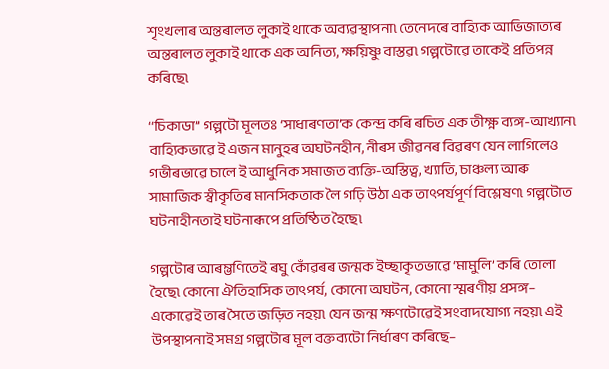শৃংখলাৰ অন্তৰালত লুকাই থাকে অব্যৱস্থাপনা৷ তেনেদৰে বাহ্যিক আভিজাত্যৰ অন্তৰালত লুকাই থাকে এক অনিত্য, ক্ষয়িষ্ণু বাস্তৱ৷ গল্পটোৱে তাকেই প্ৰতিপন্ন কৰিছে৷

‘‘চিকাডা’’ গল্পটো মূলতঃ ‘সাধাৰণতা’ক কেন্দ্ৰ কৰি ৰচিত এক তীক্ষ্ণ ব্যঙ্গ-আখ্যান৷ বাহ্যিকভাৱে ই এজন মানুহৰ অঘটনহীন, নীৰস জীৱনৰ বিৱৰণ যেন লাগিলেও গভীৰভাৱে চালে ই আধুনিক সমাজত ব্যক্তি-অস্তিত্ব, খ্যাতি, চাঞ্চল্য আৰু সামাজিক স্বীকৃতিৰ মানসিকতাক লৈ গঢ়ি উঠা এক তাৎপৰ্যপূৰ্ণ বিশ্লেষণ৷ গল্পটোত ঘটনাহীনতাই ঘটনাৰূপে প্ৰতিষ্ঠিত হৈছে৷

গল্পটোৰ আৰম্ভণিতেই ৰঘু কোঁৱৰৰ জন্মক ইচ্ছাকৃতভাৱে ‘মামুলি’ কৰি তোলা হৈছে৷ কোনো ঐতিহাসিক তাৎপৰ্য, কোনো অঘটন, কোনো স্মৰণীয় প্ৰসঙ্গ– একোৱেই তাৰ সৈতে জড়িত নহয়৷ যেন জন্ম ক্ষণটোৱেই সংবাদযোগ্য নহয়৷ এই উপস্থাপনাই সমগ্ৰ গল্পটোৰ মূল বক্তব্যটো নিৰ্ধাৰণ কৰিছে–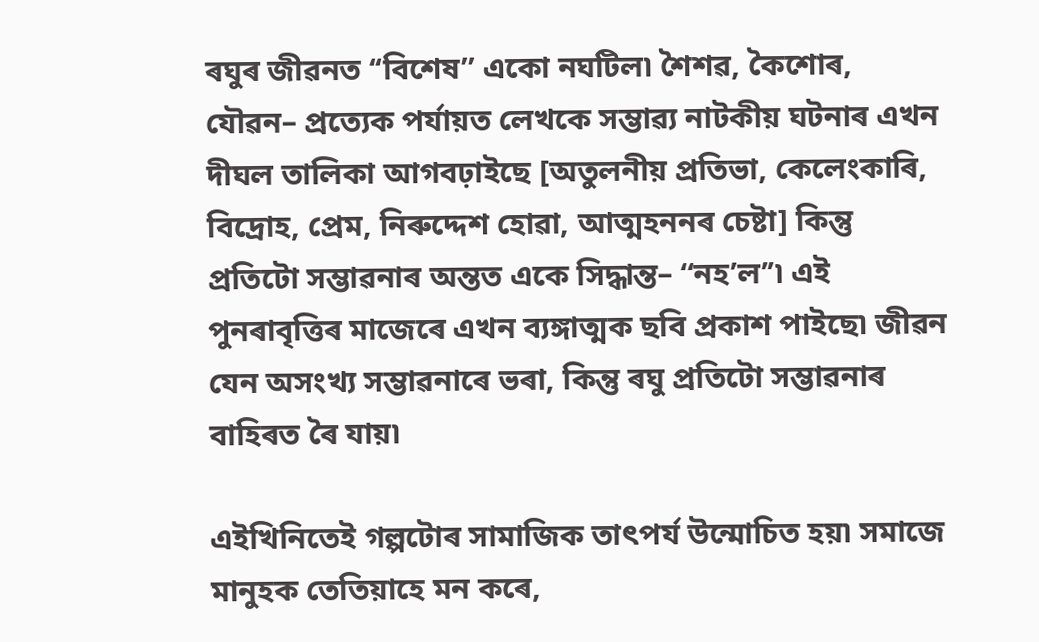ৰঘুৰ জীৱনত ‘‘বিশেষ’’ একো নঘটিল৷ শৈশৱ, কৈশোৰ, যৌৱন– প্ৰত্যেক পৰ্যায়ত লেখকে সম্ভাৱ্য নাটকীয় ঘটনাৰ এখন দীঘল তালিকা আগবঢ়াইছে [অতুলনীয় প্ৰতিভা, কেলেংকাৰি, বিদ্ৰোহ, প্ৰেম, নিৰুদ্দেশ হোৱা, আত্মহননৰ চেষ্টা] কিন্তু প্ৰতিটো সম্ভাৱনাৰ অন্তত একে সিদ্ধান্ত– ‘‘নহ’ল’’৷ এই পুনৰাবৃত্তিৰ মাজেৰে এখন ব্যঙ্গাত্মক ছবি প্ৰকাশ পাইছে৷ জীৱন যেন অসংখ্য সম্ভাৱনাৰে ভৰা, কিন্তু ৰঘু প্ৰতিটো সম্ভাৱনাৰ বাহিৰত ৰৈ যায়৷

এইখিনিতেই গল্পটোৰ সামাজিক তাৎপৰ্য উন্মোচিত হয়৷ সমাজে মানুহক তেতিয়াহে মন কৰে,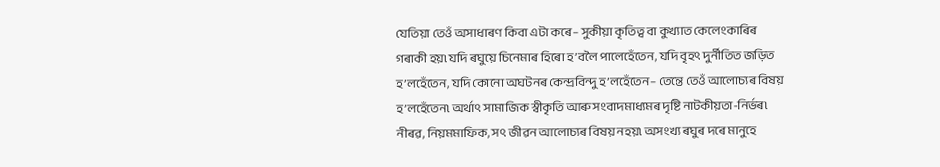যেতিয়া তেওঁ অসাধাৰণ কিবা এটা কৰে– সুকীয়া কৃতিত্ব বা কুখ্যাত কেলেংকাৰিৰ গৰাকী হয়৷ যদি ৰঘুয়ে চিনেমাৰ হিৰো হ’বলৈ পালেহেঁতেন, যদি বৃহৎ দুৰ্নীতিত জড়িত হ’লহেঁতেন, যদি কোনো অঘটনৰ কেন্দ্ৰবিন্দু হ’লহেঁতেন– তেন্তে তেওঁ আলোচ্যৰ বিষয় হ’লহেঁতেন৷ অৰ্থাৎ সামাজিক স্বীকৃতি আৰু সংবাদমাধ্যমৰ দৃষ্টি নাটকীয়তা-নিৰ্ভৰ৷ নীৰৱ, নিয়মমাফিক, সৎ জীৱন আলোচ্যৰ বিষয় নহয়৷ অসংখ্য ৰঘুৰ দৰে মানুহে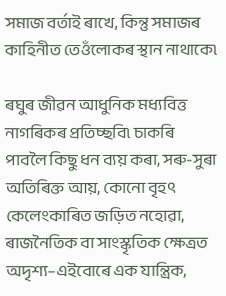সমাজ বৰ্তাই ৰাখে, কিন্তু সমাজৰ কাহিনীত তেওঁলোকৰ স্থান নাথাকে৷

ৰঘুৰ জীৱন আধুনিক মধ্যবিত্ত নাগৰিকৰ প্ৰতিচ্ছবি৷ চাকৰি পাবলৈ কিছু ধন ব্যয় কৰা, সৰু-সুৰা অতিৰিক্ত আয়, কোনো বৃহৎ কেলেংকাৰিত জড়িত নহোৱা, ৰাজনৈতিক বা সাংস্কৃতিক ক্ষেত্ৰত অদৃশ্য–এইবোৰে এক যান্ত্ৰিক,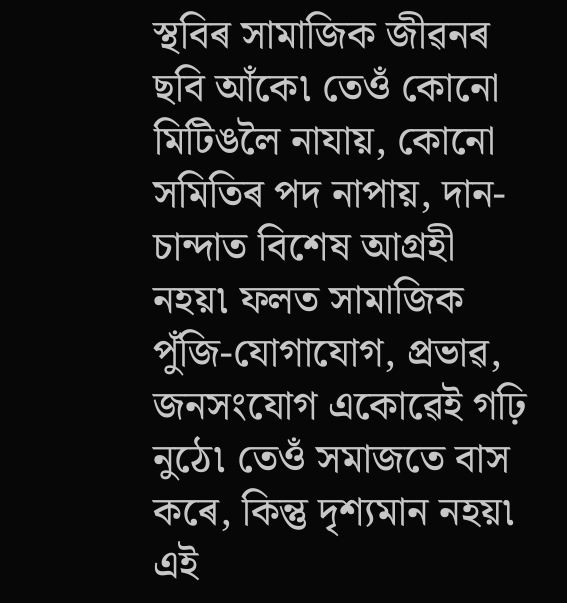স্থবিৰ সামাজিক জীৱনৰ ছবি আঁকে৷ তেওঁ কোনো মিটিঙলৈ নাযায়, কোনো সমিতিৰ পদ নাপায়, দান-চান্দাত বিশেষ আগ্ৰহী নহয়৷ ফলত সামাজিক পুঁজি-যোগাযোগ, প্ৰভাৱ, জনসংযোগ একোৱেই গঢ়ি নুঠে৷ তেওঁ সমাজতে বাস কৰে, কিন্তু দৃশ্যমান নহয়৷ এই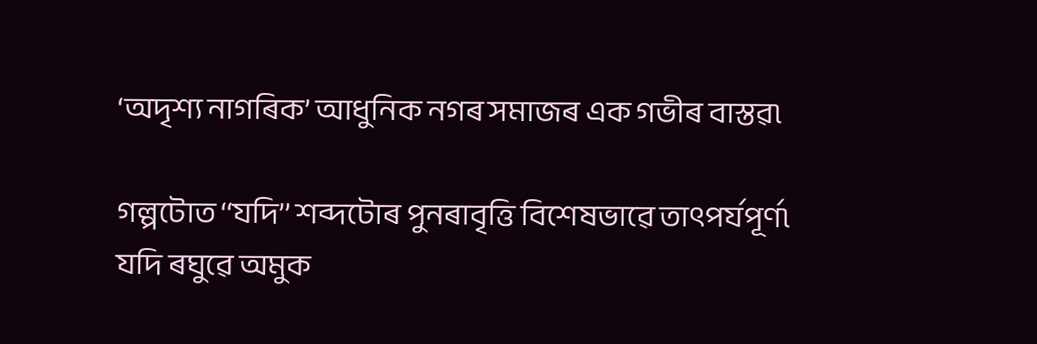‘অদৃশ্য নাগৰিক’ আধুনিক নগৰ সমাজৰ এক গভীৰ বাস্তৱ৷

গল্পটোত ‘‘যদি’’ শব্দটোৰ পুনৰাবৃত্তি বিশেষভাৱে তাৎপৰ্যপূৰ্ণ৷ যদি ৰঘুৱে অমুক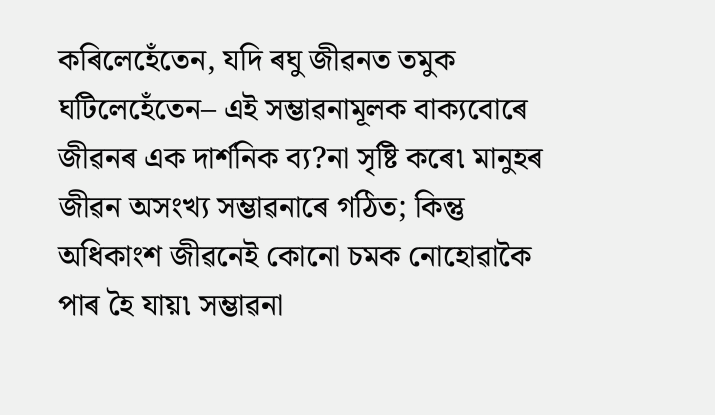কৰিলেহেঁতেন, যদি ৰঘু জীৱনত তমুক ঘটিলেহেঁতেন– এই সম্ভাৱনামূলক বাক্যবোৰে জীৱনৰ এক দাৰ্শনিক ব্য?না সৃষ্টি কৰে৷ মানুহৰ জীৱন অসংখ্য সম্ভাৱনাৰে গঠিত; কিন্তু অধিকাংশ জীৱনেই কোনো চমক নোহোৱাকৈ পাৰ হৈ যায়৷ সম্ভাৱনা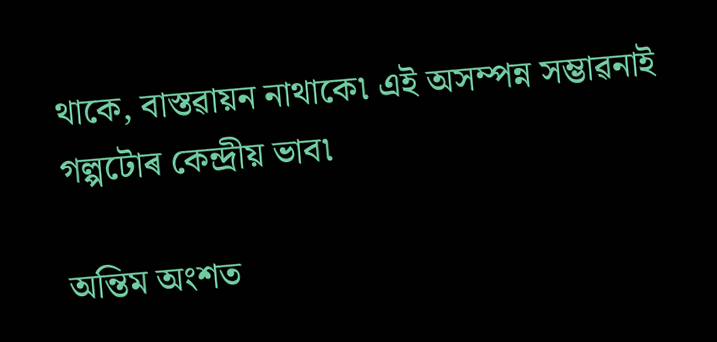থাকে, বাস্তৱায়ন নাথাকে৷ এই অসম্পন্ন সম্ভাৱনাই গল্পটোৰ কেন্দ্ৰীয় ভাব৷

অন্তিম অংশত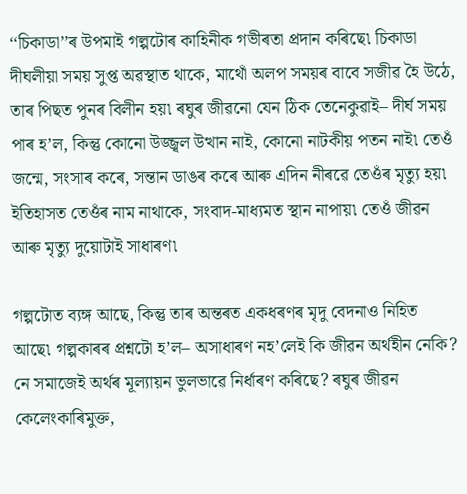‘‘চিকাডা’’ৰ উপমাই গল্পটোৰ কাহিনীক গভীৰতা প্ৰদান কৰিছে৷ চিকাডা দীঘলীয়া সময় সুপ্ত অৱস্থাত থাকে, মাথোঁ অলপ সময়ৰ বাবে সজীৱ হৈ উঠে, তাৰ পিছত পুনৰ বিলীন হয়৷ ৰঘুৰ জীৱনো যেন ঠিক তেনেকুৱাই– দীৰ্ঘ সময় পাৰ হ’ল, কিন্তু কোনো উজ্জ্বল উত্থান নাই, কোনো নাটকীয় পতন নাই৷ তেওঁ জন্মে, সংসাৰ কৰে, সন্তান ডাঙৰ কৰে আৰু এদিন নীৰৱে তেওঁৰ মৃত্যু হয়৷ ইতিহাসত তেওঁৰ নাম নাথাকে, সংবাদ-মাধ্যমত স্থান নাপায়৷ তেওঁ জীৱন আৰু মৃত্যু দুয়োটাই সাধাৰণ৷

গল্পটোত ব্যঙ্গ আছে, কিন্তু তাৰ অন্তৰত একধৰণৰ মৃদু বেদনাও নিহিত আছে৷ গল্পকাৰৰ প্ৰশ্নটো হ’ল– অসাধাৰণ নহ’লেই কি জীৱন অৰ্থহীন নেকি? নে সমাজেই অৰ্থৰ মূল্যায়ন ভুলভাৱে নিৰ্ধাৰণ কৰিছে? ৰঘুৰ জীৱন কেলেংকাৰিমুক্ত,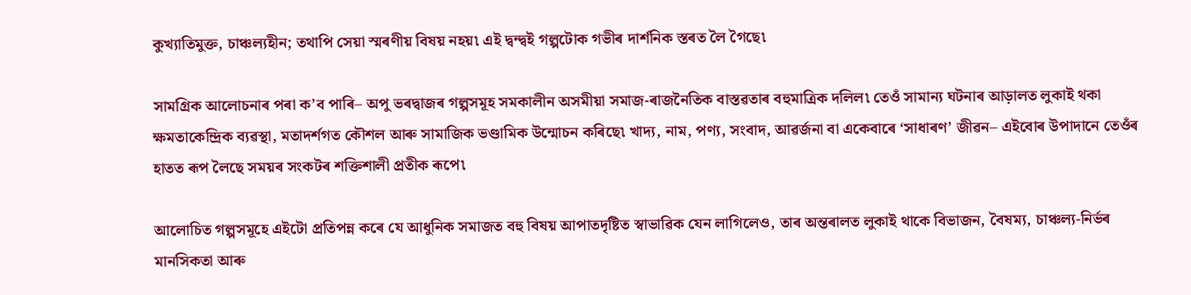কুখ্যাতিমুক্ত, চাঞ্চল্যহীন; তথাপি সেয়া স্মৰণীয় বিষয় নহয়৷ এই দ্বন্দ্বই গল্পটোক গভীৰ দাৰ্শনিক স্তৰত লৈ গৈছে৷

সামগ্ৰিক আলোচনাৰ পৰা ক’ব পাৰি– অপু ভৰদ্বাজৰ গল্পসমূহ সমকালীন অসমীয়া সমাজ-ৰাজনৈতিক বাস্তৱতাৰ বহুমাত্ৰিক দলিল৷ তেওঁ সামান্য ঘটনাৰ আড়ালত লুকাই থকা ক্ষমতাকেন্দ্ৰিক ব্যৱস্থা, মতাদৰ্শগত কৌশল আৰু সামাজিক ভণ্ডামিক উন্মোচন কৰিছে৷ খাদ্য, নাম, পণ্য, সংবাদ, আৱৰ্জনা বা একেবাৰে ‘সাধাৰণ’ জীৱন– এইবোৰ উপাদানে তেওঁৰ হাতত ৰূপ লৈছে সময়ৰ সংকটৰ শক্তিশালী প্ৰতীক ৰূপে৷

আলোচিত গল্পসমূহে এইটো প্ৰতিপন্ন কৰে যে আধুনিক সমাজত বহু বিষয় আপাতদৃষ্টিত স্বাভাৱিক যেন লাগিলেও, তাৰ অন্তৰালত লুকাই থাকে বিভাজন, বৈষম্য, চাঞ্চল্য-নিৰ্ভৰ মানসিকতা আৰু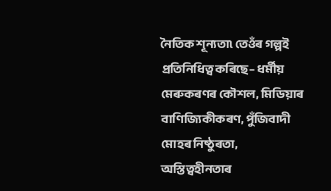নৈতিক শূন্যতা৷ তেওঁৰ গল্পই প্ৰতিনিধিত্ব কৰিছে– ধৰ্মীয় মেৰুকৰণৰ কৌশল, মিডিয়াৰ বাণিজ্যিকীকৰণ, পুঁজিবাদী মোহৰ নিষ্ঠুৰতা, অস্তিত্বহীনতাৰ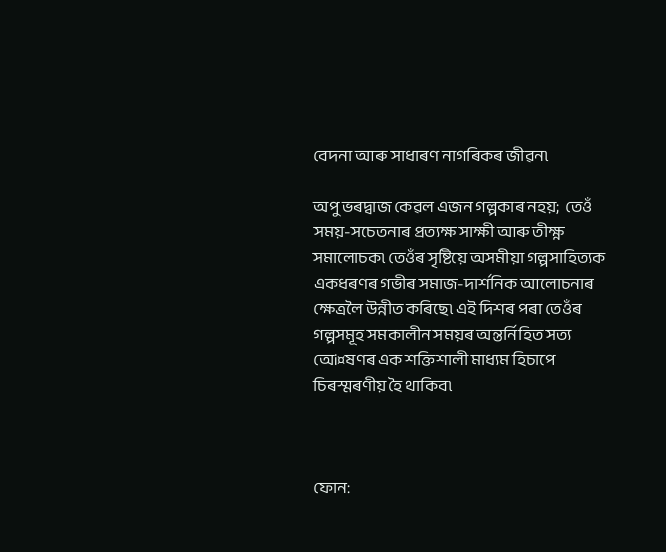বেদনা আৰু সাধাৰণ নাগৰিকৰ জীৱন৷

অপু ভৰদ্বাজ কেৱল এজন গল্পকাৰ নহয়;  তেওঁ সময়-সচেতনাৰ প্ৰত্যক্ষ সাক্ষী আৰু তীক্ষ্ণ সমালোচক৷ তেওঁৰ সৃষ্টিয়ে অসমীয়া গল্পসাহিত্যক একধৰণৰ গভীৰ সমাজ-দাৰ্শনিক আলোচনাৰ ক্ষেত্ৰলৈ উন্নীত কৰিছে৷ এই দিশৰ পৰা তেওঁৰ গল্পসমূহ সমকালীন সময়ৰ অন্তৰ্নিহিত সত্য অেi¤ষণৰ এক শক্তিশালী মাধ্যম হিচাপে চিৰস্মৰণীয় হৈ থাকিব৷



ফোন: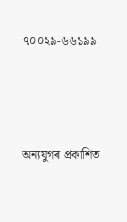৭০০২৯-৬৬১৯৯




অন্যযুগৰ প্ৰকাশিত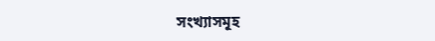সংখ্যাসমূহ